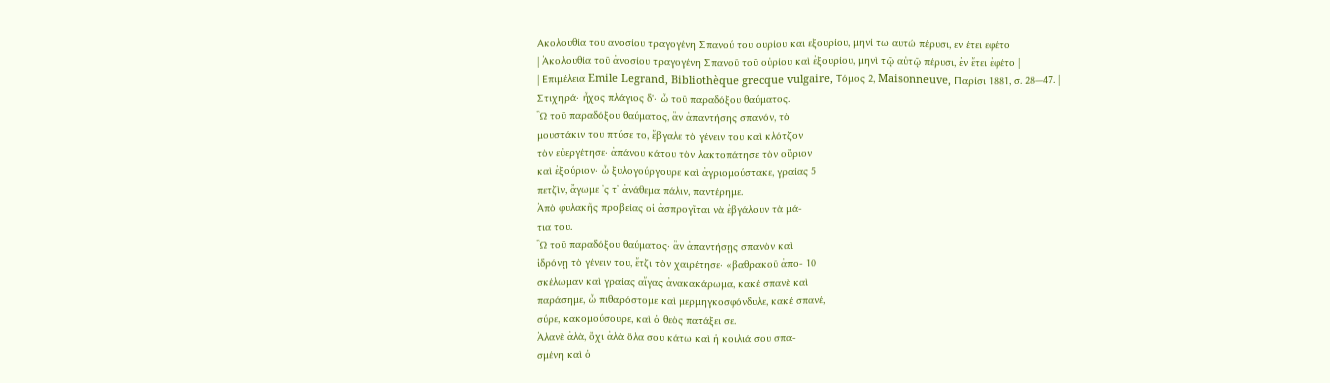Ακολουθία του ανοσίου τραγογένη Σπανού του ουρίου και εξουρίου, μηνί τω αυτώ πέρυσι, εν έτει εφέτο
| Ἀκολουθία τοῦ ἀνοσίου τραγογένη Σπανοῦ τοῦ οὐρίου καὶ ἐξουρίου, μηνὶ τῷ αὐτῷ πέρυσι, ἐν ἔτει ἐφέτο |
| Επιμέλεια Emile Legrand, Bibliothèque grecque vulgaire, Τόμος 2, Maisonneuve, Παρίσι 1881, σ. 28—47. |
Στιχηρά· ἦχος πλάγιος δ'· ὦ τοῦ παραδόξου θαύματος.
Ὢ τοῦ παραδόξου θαύματος, ἂν ἀπαντήσης σπανόν, τὸ
μουστάκιν του πτύσε το, ἔβγαλε τὸ γένειν του καὶ κλότζον
τὸν εὐεργέτησε· ἀπάνου κάτου τὸν λακτοπάτησε τὸν οὔριον
καὶ ἐξούριον· ὦ ξυλογούργουρε καὶ ἀγριομούστακε, γραίας 5
πετζὶν, ἄγωμε ʼς τʼ ἀνάθεμα πάλιν, παντέρημε.
Ἀπὸ φυλακῆς προβείας οἱ ἀσπρογῖται νὰ ἐβγάλουν τὰ μά-
τια του.
Ὢ τοῦ παραδόξου θαύματος· ἂν ἀπαντήσῃς σπανὸν καὶ
ἱδρόνῃ τὸ γένειν του, ἔτζι τὸν χαιρέτησε· «βαθρακοῦ ἀπο- 10
σκέλωμαν καὶ γραίας αἴγας ἀνακακάρωμα, κακέ σπανὲ καὶ
παράσημε, ὦ πιθαρόστομε καὶ μερμηγκοσφόνδυλε, κακέ σπανέ,
σύρε, κακομούσουρε, καὶ ὁ θεὸς πατάξει σε.
Ἀλανὲ ἀλὰ, ὄχι ἀλὰ ὅλα σου κάτω καὶ ἡ κοιλιά σου σπα-
σμένη καὶ ὁ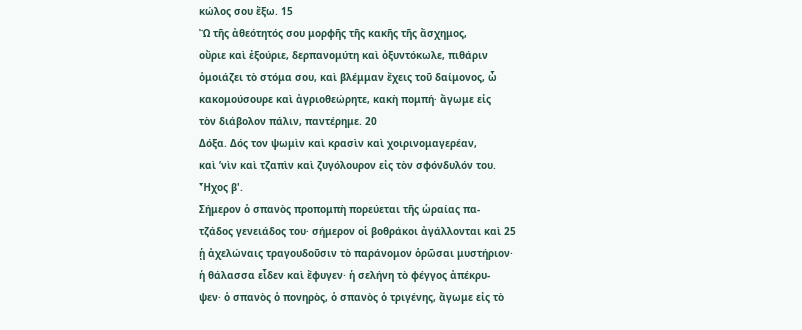κώλος σου ἔξω. 15
Ὢ τῆς ἀθεότητός σου μορφῆς τῆς κακῆς τῆς ἄσχημος,
οὔριε καὶ ἐξούριε, δερπανομύτη καὶ ὀξυντόκωλε, πιθάριν
ὁμοιάζει τὸ στόμα σου, καὶ βλέμμαν ἔχεις τοῦ δαίμονος, ὦ
κακομούσουρε καὶ ἀγριοθεώρητε, κακὴ πομπή· ἄγωμε εἰς
τὸν διάβολον πάλιν, παντέρημε. 20
Δόξα. Δός τον ψωμὶν καὶ κρασὶν καὶ χοιρινομαγερέαν,
καὶ ʼνὶν καὶ τζαπὶν καὶ ζυγόλουρον εἰς τὸν σφόνδυλόν του.
Ἦχος β'.
Σήμερον ὁ σπανὸς προπομπὴ πορεύεται τῆς ὡραίας πα-
τζάδος γενειάδος του· σήμερον οἱ βοθράκοι ἀγάλλονται καὶ 25
ᾑ ἀχελώναις τραγουδοῦσιν τὸ παράνομον ὁρῶσαι μυστήριον·
ἡ θάλασσα εἶδεν καὶ ἔφυγεν· ἡ σελήνη τὸ φέγγος ἀπέκρυ-
ψεν· ὁ σπανὸς ὁ πονηρὸς, ὁ σπανὸς ὁ τριγένης, ἄγωμε εἰς τὸ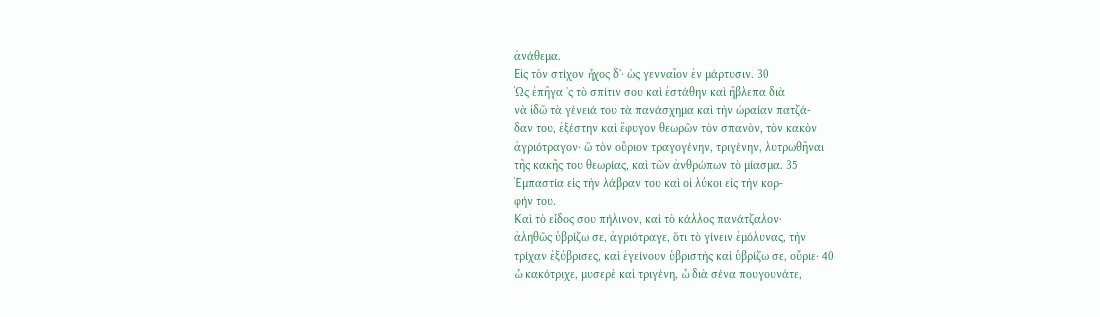ἀνάθεμα.
Εἰς τὸν στίχον ἦχος δ'· ὡς γενναῖον ἐν μάρτυσιν. 30
Ὡς ἐπῆγα ʼς τὸ σπίτιν σου καὶ ἐστάθην καὶ ἤβλεπα διὰ
νὰ ἰδῶ τὰ γένειά του τὰ πανάσχημα καὶ τὴν ὡραίαν πατζά-
δαν του, ἐξέστην καὶ ἔφυγον θεωρῶν τὸν σπανὸν, τὸν κακὸν
ἀγριότραγον· ὢ τὸν οὔριον τραγογένην, τριγένην, λυτρωθῆναι
τῆς κακῆς του θεωρίας, καὶ τῶν ἀνθρώπων τὸ μίασμα. 35
Ἐμπαστία εἰς τὴν λάβραν του καὶ οἱ λύκοι εἰς τὴν κορ-
φήν του.
Καὶ τὸ εἶδος σου πήλινον, καὶ τὸ κάλλος πανάτζαλον·
ἀληθῶς ὑβρίζω σε, ἀγριότραγε, ὅτι τὸ γίνειν ἐμόλυνας, τὴν
τρίχαν ἐξύβρισες, καὶ ἐγείνουν ὑβριστὴς καὶ ὑβρίζω σε, οὔριε· 40
ὦ κακότριχε, μυσερὲ καὶ τριγένη, ὦ διὰ σένα πουγουνάτε,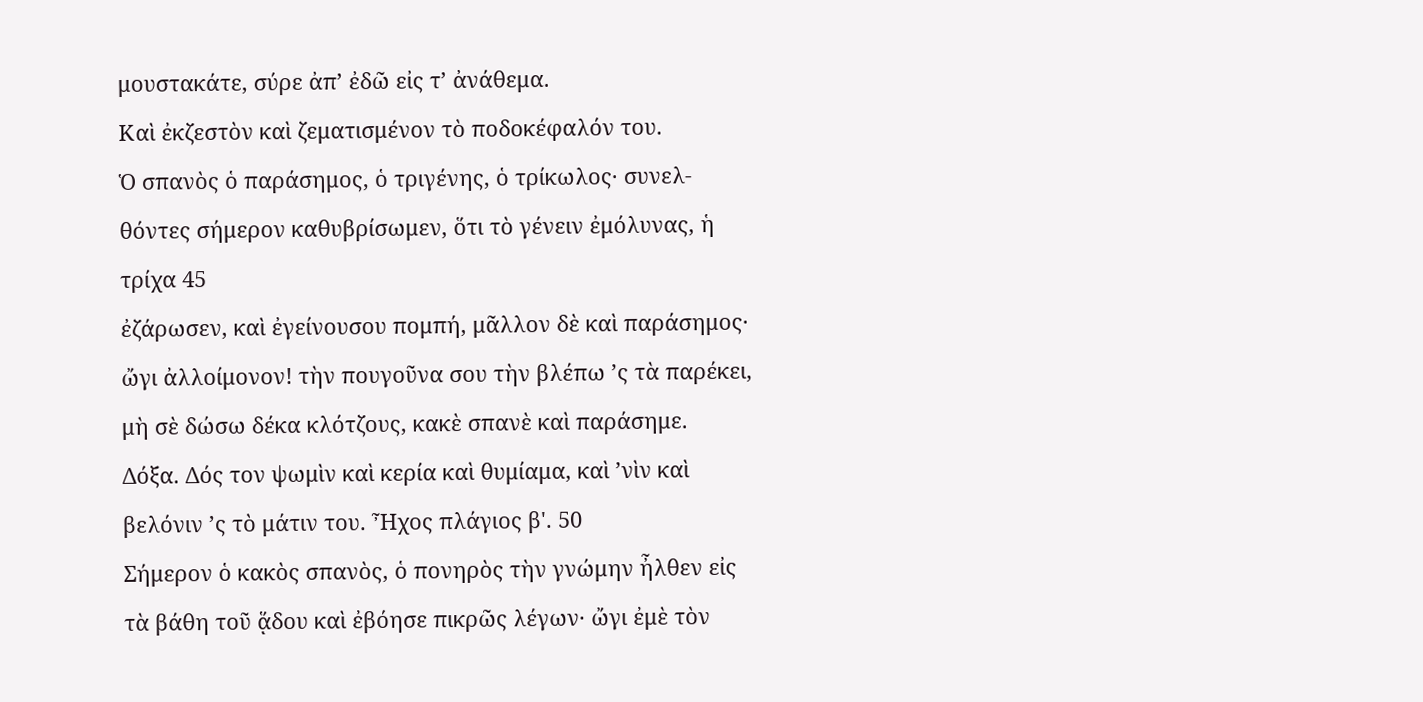μουστακάτε, σύρε ἀπʼ ἐδῶ εἰς τʼ ἀνάθεμα.
Καὶ ἐκζεστὸν καὶ ζεματισμένον τὸ ποδοκέφαλόν του.
Ὁ σπανὸς ὁ παράσημος, ὁ τριγένης, ὁ τρίκωλος· συνελ-
θόντες σήμερον καθυβρίσωμεν, ὅτι τὸ γένειν ἐμόλυνας, ἡ τρίχα 45
ἐζάρωσεν, καὶ ἐγείνουσου πομπή, μᾶλλον δὲ καὶ παράσημος·
ὤγι ἀλλοίμονον! τὴν πουγοῦνα σου τὴν βλέπω ʼς τὰ παρέκει,
μὴ σὲ δώσω δέκα κλότζους, κακὲ σπανὲ καὶ παράσημε.
Δόξα. Δός τον ψωμὶν καὶ κερία καὶ θυμίαμα, καὶ ʼνὶν καὶ
βελόνιν ʼς τὸ μάτιν του. Ἦχος πλάγιος β'. 50
Σήμερον ὁ κακὸς σπανὸς, ὁ πονηρὸς τὴν γνώμην ἦλθεν εἰς
τὰ βάθη τοῦ ᾅδου καὶ ἐβόησε πικρῶς λέγων· ὤγι ἐμὲ τὸν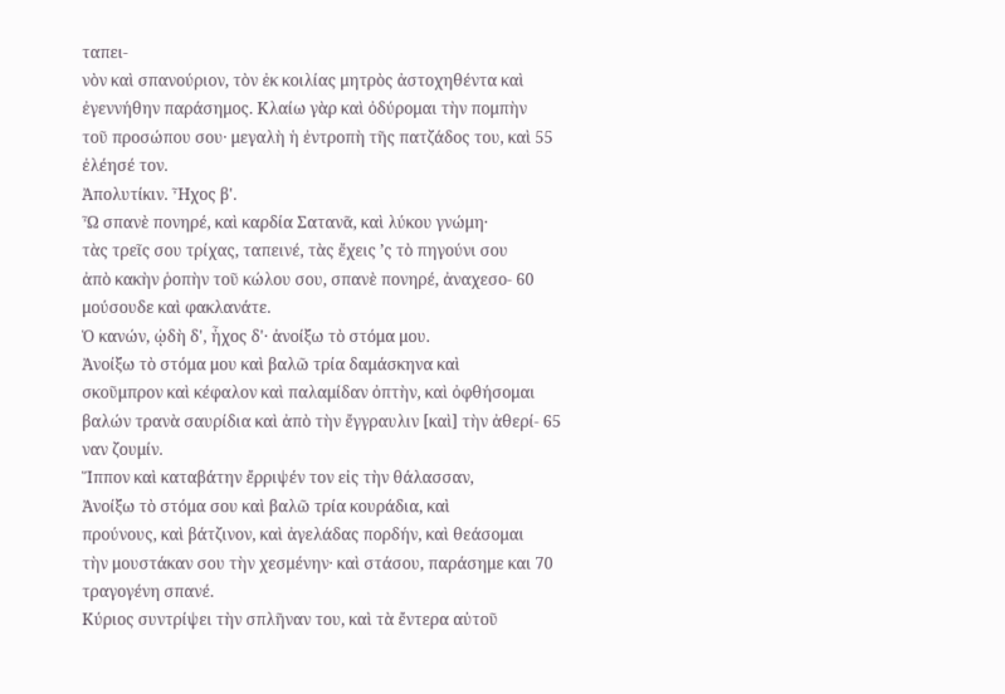ταπει-
νὸν καὶ σπανούριον, τὸν ἐκ κοιλίας μητρὸς ἀστοχηθέντα καὶ
ἐγεννήθην παράσημος. Κλαίω γὰρ καὶ ὀδύρομαι τὴν πομπὴν
τοῦ προσώπου σου· μεγαλὴ ἡ ἐντροπὴ τῆς πατζάδος του, καὶ 55
ἐλέησέ τον.
Ἀπολυτίκιν. Ἦχος β'.
Ὦ σπανὲ πονηρέ, καὶ καρδία Σατανᾶ, καὶ λύκου γνώμη·
τὰς τρεῖς σου τρίχας, ταπεινέ, τὰς ἔχεις ʼς τὸ πηγούνι σου
ἀπὸ κακὴν ῥοπὴν τοῦ κώλου σου, σπανὲ πονηρέ, ἀναχεσο- 60
μούσουδε καὶ φακλανάτε.
Ὁ κανών, ᾠδὴ δ', ἦχος δ'· ἀνοίξω τὸ στόμα μου.
Ἀνοίξω τὸ στόμα μου καὶ βαλῶ τρία δαμάσκηνα καὶ
σκοῦμπρον καὶ κέφαλον καὶ παλαμίδαν ὀπτὴν, καὶ ὀφθήσομαι
βαλών τρανὰ σαυρίδια καὶ ἀπὸ τὴν ἔγγραυλιν [καὶ] τὴν ἀθερί- 65
ναν ζουμίν.
Ἵππον καὶ καταβάτην ἔρριψέν τον εἰς τὴν θάλασσαν,
Ἀνοίξω τὸ στόμα σου καὶ βαλῶ τρία κουράδια, καὶ
προύνους, καὶ βάτζινον, καὶ ἀγελάδας πορδήν, καὶ θεάσομαι
τὴν μουστάκαν σου τὴν χεσμένην· καὶ στάσου, παράσημε και 70
τραγογένη σπανέ.
Κύριος συντρίψει τὴν σπλῆναν του, καὶ τὰ ἔντερα αὐτοῦ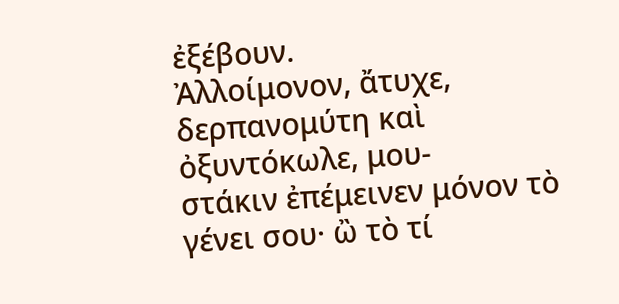ἐξέβουν.
Ἀλλοίμονον, ἄτυχε, δερπανομύτη καὶ ὀξυντόκωλε, μου-
στάκιν ἐπέμεινεν μόνον τὸ γένει σου· ὢ τὸ τί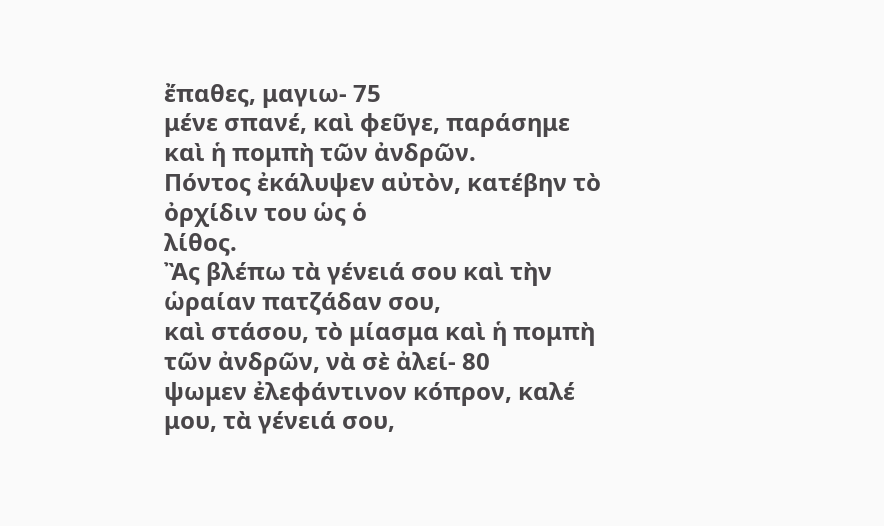ἔπαθες, μαγιω- 75
μένε σπανέ, καὶ φεῦγε, παράσημε καὶ ἡ πομπὴ τῶν ἀνδρῶν.
Πόντος ἐκάλυψεν αὐτὸν, κατέβην τὸ ὀρχίδιν του ὡς ὁ
λίθος.
Ἂς βλέπω τὰ γένειά σου καὶ τὴν ὡραίαν πατζάδαν σου,
καὶ στάσου, τὸ μίασμα καὶ ἡ πομπὴ τῶν ἀνδρῶν, νὰ σὲ ἀλεί- 80
ψωμεν ἐλεφάντινον κόπρον, καλέ μου, τὰ γένειά σου,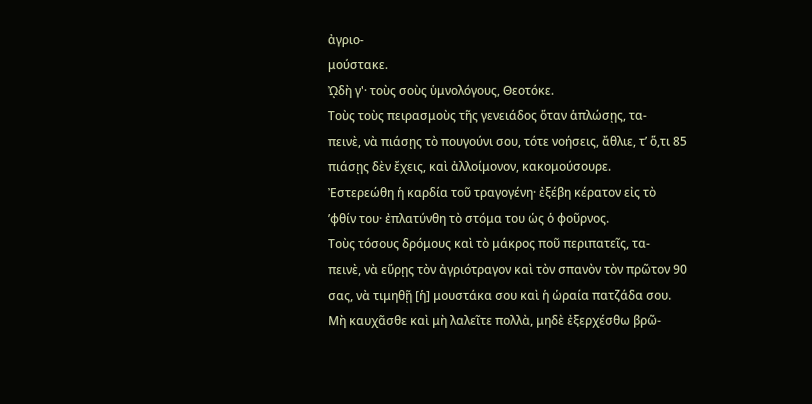ἀγριο-
μούστακε.
ᾨδὴ γ'· τοὺς σοὺς ὑμνολόγους, Θεοτόκε.
Τοὺς τοὺς πειρασμοὺς τῆς γενειάδος ὅταν ἁπλώσῃς, τα-
πεινὲ, νὰ πιάσῃς τὸ πουγούνι σου, τότε νοήσεις, ἄθλιε, τʼ ὅ,τι 85
πιάσῃς δὲν ἔχεις, καὶ ἀλλοίμονον, κακομούσουρε.
Ἐστερεώθη ἡ καρδία τοῦ τραγογένη· ἐξέβη κέρατον εἰς τὸ
ʼφθίν του· ἐπλατύνθη τὸ στόμα του ὡς ὁ φοῦρνος.
Τοὺς τόσους δρόμους καὶ τὸ μάκρος ποῦ περιπατεῖς, τα-
πεινὲ, νὰ εὕρῃς τὸν ἀγριότραγον καὶ τὸν σπανὸν τὸν πρῶτον 90
σας, νὰ τιμηθῇ [ἡ] μουστάκα σου καὶ ἡ ὡραία πατζάδα σου.
Μὴ καυχᾶσθε καὶ μὴ λαλεῖτε πολλὰ, μηδὲ ἐξερχέσθω βρῶ-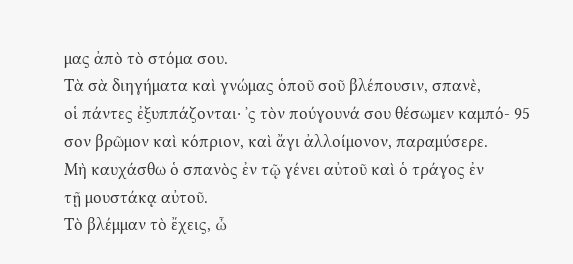μας ἀπὸ τὸ στόμα σου.
Τὰ σὰ διηγήματα καὶ γνώμας ὁποῦ σοῦ βλέπουσιν, σπανὲ,
οἱ πάντες ἐξυππάζονται· ʼς τὸν πούγουνά σου θέσωμεν καμπό- 95
σον βρῶμον καὶ κόπριον, καὶ ἄγι ἀλλοίμονον, παραμύσερε.
Μὴ καυχάσθω ὁ σπανὸς ἐν τῷ γένει αὐτοῦ καὶ ὁ τράγος ἐν
τῇ μουστάκᾳ αὐτοῦ.
Τὸ βλέμμαν τὸ ἔχεις, ὦ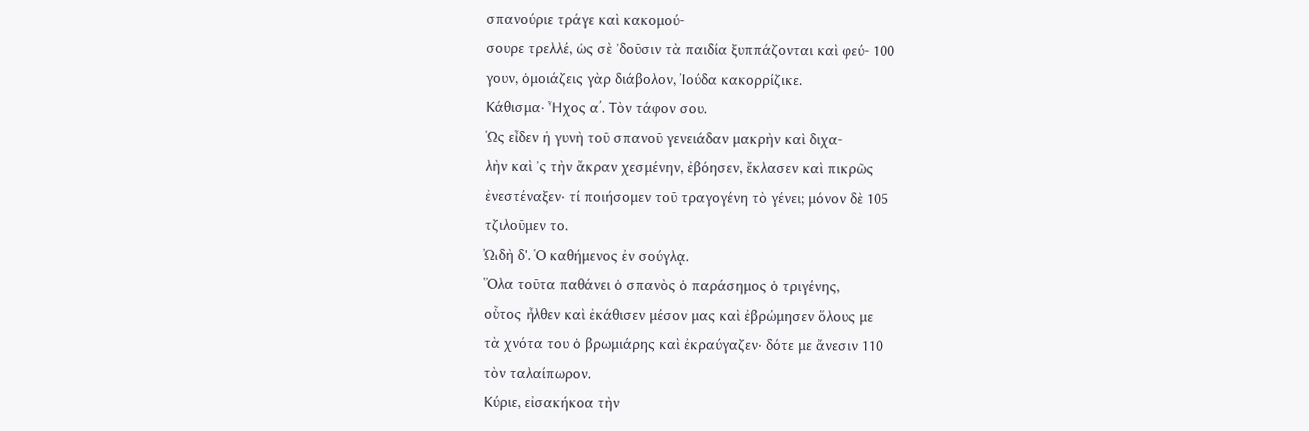σπανούριε τράγε καὶ κακομού-
σουρε τρελλέ, ὡς σὲ ʼδοῦσιν τὰ παιδία ξυππάζονται καὶ φεύ- 100
γουν, ὁμοιάζεις γὰρ διάβολον, Ἰούδα κακορρίζικε.
Κάθισμα· Ἦχος α΄. Τὸν τάφον σου.
Ὡς εἶδεν ἡ γυνὴ τοῦ σπανοῦ γενειάδαν μακρὴν καὶ διχα-
λὴν καὶ ʼς τὴν ἄκραν χεσμένην, ἐβόησεν, ἔκλασεν καὶ πικρῶς
ἐνεστέναξεν· τί ποιήσομεν τοῦ τραγογένη τὸ γένει; μόνον δὲ 105
τζιλοῦμεν το.
ᾨδὴ δ'. Ὁ καθήμενος ἐν σούγλᾳ.
Ὅλα τοῦτα παθάνει ὁ σπανὸς ὁ παράσημος ὁ τριγένης,
οὗτος ἦλθεν καὶ ἐκάθισεν μέσον μας καὶ ἐβρώμησεν ὅλους με
τὰ χνότα του ὁ βρωμιάρης καὶ ἐκραύγαζεν· δότε με ἄνεσιν 110
τὸν ταλαίπωρον.
Κύριε, εἰσακήκοα τὴν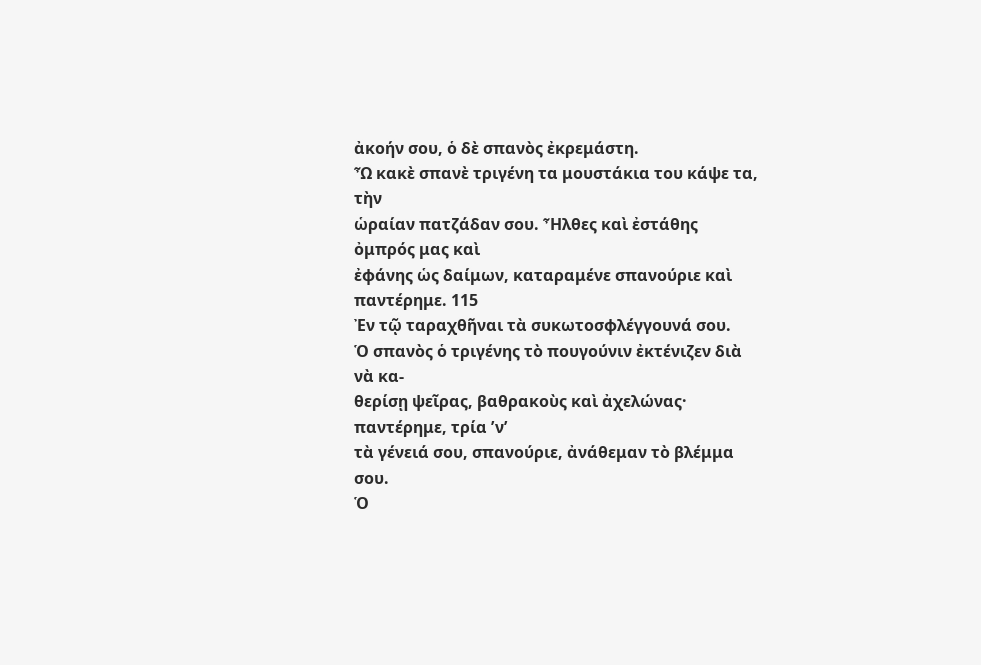ἀκοήν σου, ὁ δὲ σπανὸς ἐκρεμάστη.
Ὦ κακὲ σπανὲ τριγένη τα μουστάκια του κάψε τα, τὴν
ὡραίαν πατζάδαν σου. Ἦλθες καὶ ἐστάθης ὀμπρός μας καὶ
ἐφάνης ὡς δαίμων, καταραμένε σπανούριε καὶ παντέρημε. 115
Ἐν τῷ ταραχθῆναι τὰ συκωτοσφλέγγουνά σου.
Ὁ σπανὸς ὁ τριγένης τὸ πουγούνιν ἐκτένιζεν διὰ νὰ κα-
θερίσῃ ψεῖρας, βαθρακοὺς καὶ ἀχελώνας· παντέρημε, τρία ʼνʼ
τὰ γένειά σου, σπανούριε, ἀνάθεμαν τὸ βλέμμα σου.
Ὁ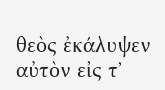θεὸς ἐκάλυψεν αὐτὸν εἰς τʼ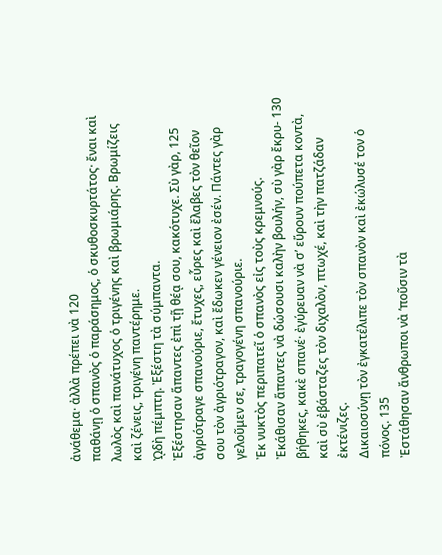ἀνάθεμα· ἀλλὰ πρέπει νὰ 120
παθάνῃ ὁ σπανὸς ὁ παράσημος, ὁ σκυθοσκυρτάτος· ἔναι καὶ
λωλὸς καὶ πανάτυχος ὁ τριγένης καὶ βρωμιάρης. Βρωμίζεις
καὶ ζένεις, τριγένη παντέρημε.
ᾨδὴ πέμπτη. Ἐξέστη τὰ σύμπαντα.
Ἐξέστησαν ἅπαντες ἐπὶ τῇ θέᾳ σου, κακότυχε. Σὺ γὰρ, 125
ἀγριότραγε σπανούριε, ἔτυχες, εὗρες καὶ ἔλαβες τὸν θεῖον
σου τὸν ἀγριότραγον, καὶ ἔδωκεν γένειον ἐσέν. Πάντες γὰρ
γελοῦμεν σε, τραγογένη σπανούριε.
Ἐκ νυκτὸς περιπατεῖ ὁ σπανὸς εἰς τοὺς κρεμνούς.
Ἐκάθισαν ἅπαντες νὰ δώσουσι καλὴν βουλήν, σὺ γὰρ ἔκρυ- 130
βήθηκες, κακὲ σπανέ· ἐγύρευαν νὰ σʼ εὕρουν πούπετα κοντὰ,
καὶ σὺ ἐβάσταζες τὸν διχαλὸν, πτωχέ, καὶ τὴν πατζάδαν
ἐκτένιζες.
Δικαιοσύνῃ τὸν ἐγκατέλιπε τὸν σπανὸν καὶ ἐκώλυσέ τον ὁ
πόνος. 135
Ἐστάθησαν ἄνθρωποι νὰ ʼποῦσιν τὰ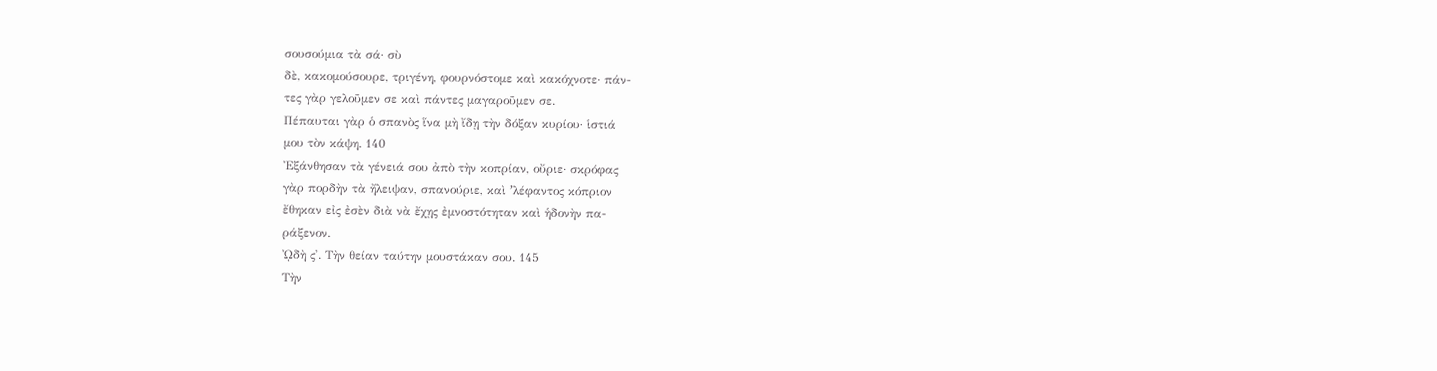σουσούμια τὰ σά· σὺ
δὲ, κακομούσουρε, τριγένη, φουρνόστομε καὶ κακόχνοτε· πάν-
τες γὰρ γελοῦμεν σε καὶ πάντες μαγαροῦμεν σε.
Πέπαυται γὰρ ὁ σπανὸς ἵνα μὴ ἴδῃ τὴν δόξαν κυρίου· ἱστιά
μου τὸν κάψη. 140
Ἐξάνθησαν τὰ γένειά σου ἀπὸ τὴν κοπρίαν, οὔριε· σκρόφας
γὰρ πορδὴν τὰ ἤλειψαν, σπανούριε, καὶ ʼλέφαντος κόπριον
ἔθηκαν εἰς ἐσὲν διὰ νὰ ἔχῃς ἐμνοστότηταν καὶ ἡδονὴν πα-
ράξενον.
ᾨδὴ ς'. Τὴν θείαν ταύτην μουστάκαν σου. 145
Τὴν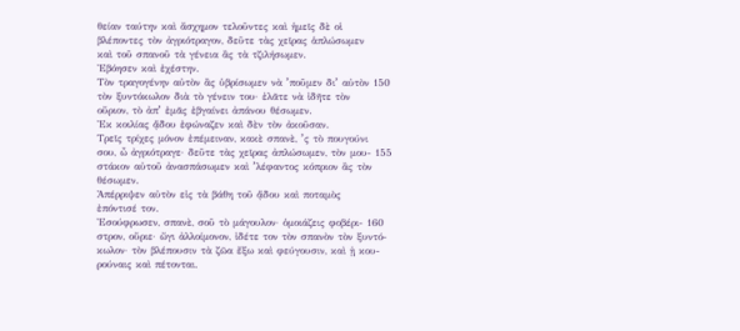θείαν ταύτην καὶ ἄσχημον τελοῦντες καὶ ἡμεῖς δὲ οἱ
βλέποντες τὸν ἀγριότραγον, δεῦτε τὰς χεῖρας ἁπλώσωμεν
καὶ τοῦ σπανοῦ τὰ γένεια ἂς τὰ τζιλήσωμεν.
Ἐβόησεν καὶ ἐχέστην.
Τὸν τραγογένην αὐτὸν ἂς ὑβρίσωμεν νὰ ʼποῦμεν διʼ αὐτὸν 150
τὸν ξυντόκωλον διὰ τὸ γένειν του· ἐλᾶτε νὰ ἰδῆτε τὸν
οὔριον, τὸ ἀπʼ ἐμᾶς ἐβγαίνει ἀπάνου θέσωμεν.
Ἐκ κοιλίας ᾅδου ἐφώναζεν καὶ δὲν τὸν ἀκοῦσαν.
Τρεῖς τρίχες μόνον ἐπέμειναν, κακὲ σπανὲ, ʼς τὸ πουγούνι
σου, ὦ ἀγριότραγε· δεῦτε τὰς χεῖρας ἀπλώσωμεν, τὸν μου- 155
στάκον αὐτοῦ ἀνασπάσωμεν καὶ ʼλέφαντος κόπριον ἂς τὸν
θέσωμεν.
Ἀπέρριψεν αὐτὸν εἰς τὰ βάθη τοῦ ᾅδου καὶ ποταμὸς
ἐπόντισέ τον.
Ἐσούφρωσεν, σπανὲ, σοῦ τὸ μάγουλον· ὁμοιάζεις φοβέρι- 160
στρον, οὔριε· ὤγι ἀλλοίμονον, ἰδέτε τον τὸν σπανὸν τὸν ξυντό-
κωλον· τὸν βλέπουσιν τὰ ζῶα ἔξω καὶ φεύγουσιν, καὶ ᾑ κου-
ρούναις καὶ πέτονται.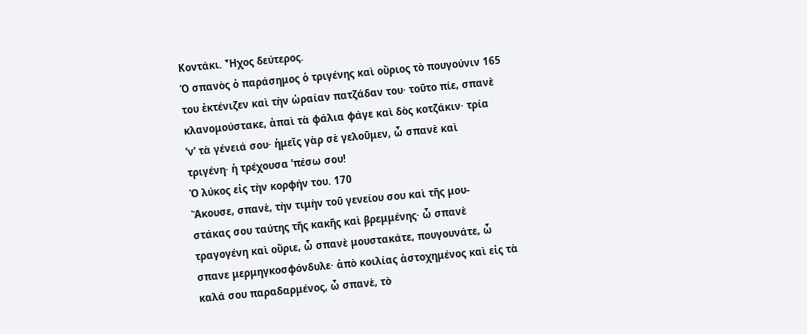Κοντάκι. Ἦχος δεύτερος.
Ὁ σπανὸς ὁ παράσημος ὁ τριγένης καὶ οὔριος τὸ πουγούνιν 165
του ἐκτένιζεν καὶ τὴν ὡραίαν πατζάδαν του· τοῦτο πίε, σπανὲ
κλανομούστακε, ἀπαὶ τὰ φάλια φάγε καὶ δὸς κοτζάκιν· τρία
ʼνʼ τὰ γένειά σου· ἡμεῖς γὰρ σὲ γελοῦμεν, ὦ σπανὲ καὶ
τριγένη· ἡ τρέχουσα ʼπέσω σου!
Ὁ λύκος εἰς τὴν κορφήν του. 170
Ἄκουσε, σπανὲ, τὴν τιμὴν τοῦ γενείου σου καὶ τῆς μου-
στάκας σου ταύτης τῆς κακῆς καὶ βρεμμένης· ὦ σπανὲ
τραγογένη καὶ οὔριε, ὦ σπανὲ μουστακάτε, πουγουνάτε, ὦ
σπανε μερμηγκοσφόνδυλε· ἀπὸ κοιλίας ἀστοχημένος καὶ εἰς τὰ
καλά σου παραδαρμένος, ὦ σπανὲ, τὸ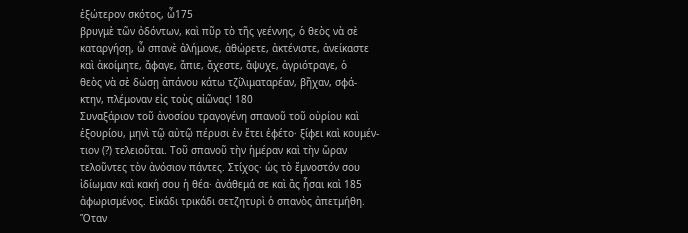ἐξώτερον σκότος, ὦ175
βρυγμὲ τῶν ὀδόντων, καὶ πῦρ τὸ τῆς γεέννης, ὁ θεὸς νὰ σὲ
καταργήσῃ, ὦ σπανὲ ἀλήμονε, ἀθώρετε, ἀκτένιστε, ἀνείκαστε
καὶ ἀκοίμητε, ἄφαγε, ἄπιε, ἄχεστε, ἄψυχε, ἀγριότραγε, ὁ
θεὸς νὰ σὲ δώσῃ ἀπάνου κάτω τζίλιματαρέαν, βῆχαν, σφά-
κτην, πλέμοναν εἰς τοὺς αἰῶνας! 180
Συναξάριον τοῦ ἀνοσίου τραγογένη σπανοῦ τοῦ οὐρίου καὶ
ἐξουρίου, μηνὶ τῷ αὐτῷ πέρυσι ἐν ἔτει ἐφέτο· ξίφει καὶ κουμέν-
τιον (?) τελειοῦται. Τοῦ σπανοῦ τὴν ἡμέραν καὶ τὴν ὥραν
τελοῦντες τὸν ἀνόσιον πάντες. Στίχος· ὡς τὸ ἔμνοστόν σου
ἰδίωμαν καὶ κακή σου ἡ θέα· ἀνάθεμά σε καὶ ἂς ἦσαι καὶ 185
ἀφωρισμένος. Εἰκάδι τρικάδι σετζητυρὶ ὁ σπανὸς ἀπετμήθη.
Ὅταν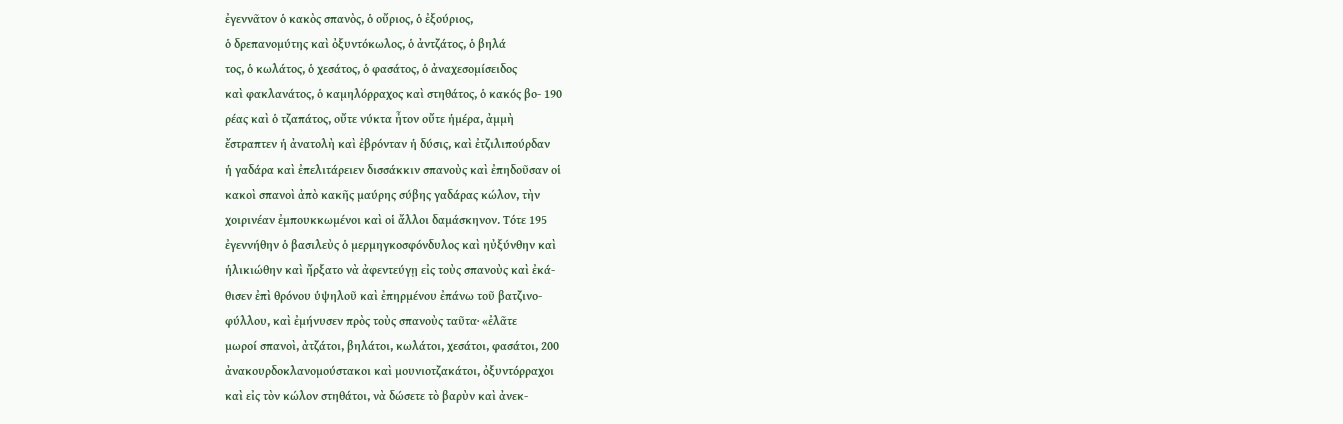ἐγεννᾶτον ὁ κακὸς σπανὸς, ὁ οὔριος, ὁ ἐξούριος,
ὁ δρεπανομύτης καὶ ὀξυντόκωλος, ὁ ἀντζάτος, ὁ βηλά
τος, ὁ κωλάτος, ὁ χεσάτος, ὁ φασάτος, ὁ ἀναχεσομίσειδος
καὶ φακλανάτος, ὁ καμηλόρραχος καὶ στηθάτος, ὁ κακός βο- 190
ρέας καὶ ὁ τζαπάτος, οὔτε νύκτα ἦτον οὔτε ἡμέρα, ἀμμὴ
ἔστραπτεν ἡ ἀνατολὴ καὶ ἐβρόνταν ἡ δύσις, καὶ ἐτζιλιπούρδαν
ἡ γαδάρα καὶ ἐπελιτάρειεν δισσάκκιν σπανοὺς καὶ ἐπηδοῦσαν οἱ
κακοὶ σπανοὶ ἀπὸ κακῆς μαύρης σύβης γαδάρας κώλον, τὴν
χοιρινέαν ἐμπουκκωμένοι καὶ οἱ ἄλλοι δαμάσκηνον. Τότε 195
ἐγεννήθην ὁ βασιλεὺς ὁ μερμηγκοσφόνδυλος καὶ ηὐξύνθην καὶ
ἡλικιώθην καὶ ἤρξατο νὰ ἀφεντεύγῃ εἰς τοὺς σπανοὺς καὶ ἐκά-
θισεν ἐπὶ θρόνου ὑψηλοῦ καὶ ἐπηρμένου ἐπάνω τοῦ βατζινο-
φύλλου, καὶ ἐμήνυσεν πρὸς τοὺς σπανοὺς ταῦτα· «ἐλᾶτε
μωροί σπανοὶ, ἀτζάτοι, βηλάτοι, κωλάτοι, χεσάτοι, φασάτοι, 200
ἀνακουρδοκλανομούστακοι καὶ μουνιοτζακάτοι, ὀξυντόρραχοι
καὶ εἰς τὸν κώλον στηθάτοι, νὰ δώσετε τὸ βαρὺν καὶ ἀνεκ-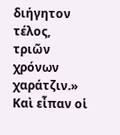διήγητον τέλος, τριῶν χρόνων χαράτζιν.» Καὶ εἶπαν οἱ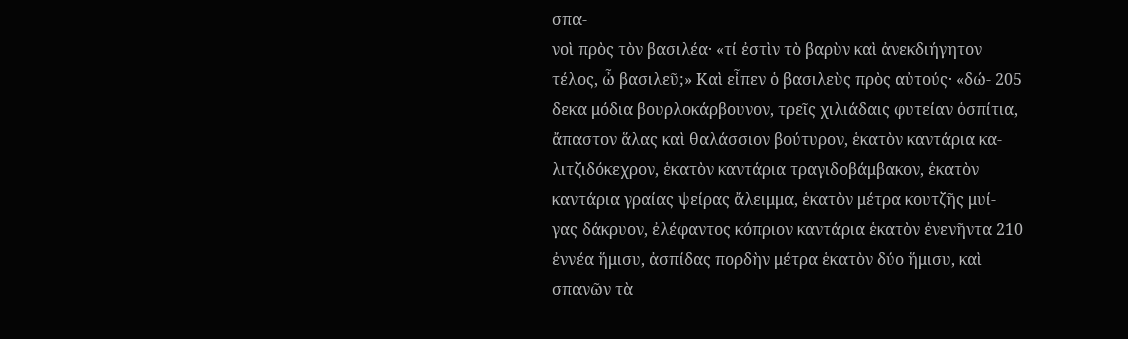σπα-
νοὶ πρὸς τὸν βασιλέα· «τί ἐστὶν τὸ βαρὺν καὶ ἀνεκδιήγητον
τέλος, ὦ βασιλεῦ;» Καὶ εἶπεν ὁ βασιλεὺς πρὸς αὐτούς· «δώ- 205
δεκα μόδια βουρλοκάρβουνον, τρεῖς χιλιάδαις φυτείαν ὁσπίτια,
ἄπαστον ἅλας καὶ θαλάσσιον βούτυρον, ἑκατὸν καντάρια κα-
λιτζιδόκεχρον, ἑκατὸν καντάρια τραγιδοβάμβακον, ἑκατὸν
καντάρια γραίας ψείρας ἄλειμμα, ἑκατὸν μέτρα κουτζῆς μυί-
γας δάκρυον, ἐλέφαντος κόπριον καντάρια ἑκατὸν ἐνενῆντα 210
ἐννέα ἥμισυ, ἀσπίδας πορδὴν μέτρα ἑκατὸν δύο ἥμισυ, καὶ
σπανῶν τὰ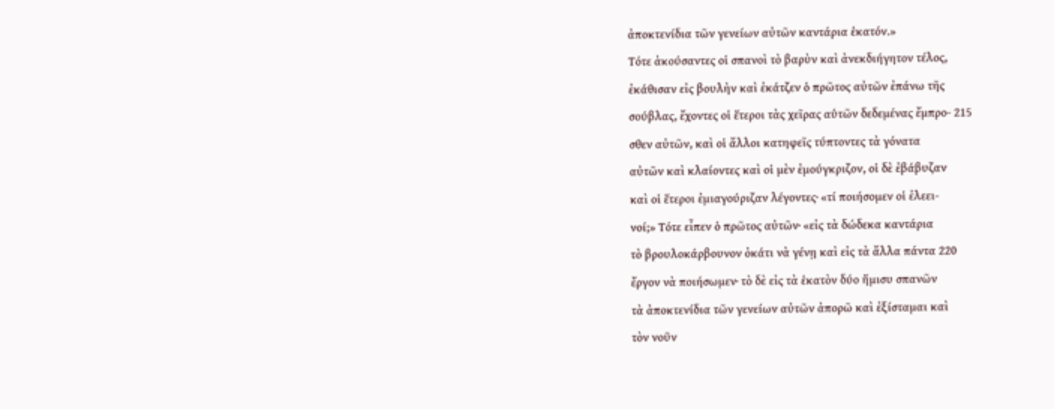ἀποκτενίδια τῶν γενείων αὐτῶν καντάρια ἑκατόν.»
Τότε ἀκούσαντες οἱ σπανοὶ τὸ βαρὺν καὶ ἀνεκδιήγητον τέλος,
ἐκάθισαν εἰς βουλὴν καὶ ἐκάτζεν ὁ πρῶτος αὐτῶν ἐπάνω τῆς
σούβλας, ἔχοντες οἱ ἕτεροι τὰς χεῖρας αὑτῶν δεδεμένας ἔμπρο- 215
σθεν αὐτῶν, καὶ οἱ ἄλλοι κατηφεῖς τύπτοντες τὰ γόνατα
αὐτῶν καὶ κλαίοντες καὶ οἱ μὲν ἐμούγκριζον, οἱ δὲ ἐβάβυζαν
καὶ οἱ ἕτεροι ἐμιαγούριζαν λέγοντες· «τί ποιήσομεν οἱ ἐλεει-
νοί;» Τότε εἶπεν ὁ πρῶτος αὐτῶν· «εἰς τὰ δώδεκα καντάρια
τὸ βρουλοκάρβουνον ὀκάτι νὰ γένῃ καὶ εἰς τὰ ἄλλα πάντα 220
ἔργον νὰ ποιήσωμεν· τὸ δὲ εἰς τὰ ἑκατὸν δύο ἥμισυ σπανῶν
τὰ ἀποκτενίδια τῶν γενείων αὐτῶν ἀπορῶ καὶ ἐξίσταμαι καὶ
τὸν νοῦν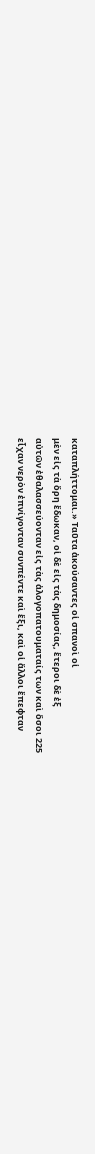καταπλήττομαι.» Ταῦτα ἀκούσαντες οἱ σπανοὶ οἱ
μὲν εἰς τὰ ὄρη ἔδωκαν, οἱ δὲ εἰς τὰς δημοσίας, ἕτεροι δὲ ἐξ
αὐτῶν ἐθαλασσεύονταν εἰς τὰς ἀλογοπατουματαίς των καὶ ὅσοι 225
εἶχαν νερὸν ἐπνίγονταν συνπέντε καὶ ἕξι, καὶ οἱ ἄλλοι ἔπεφταν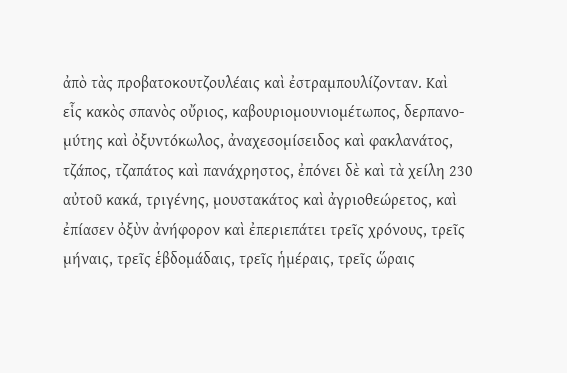ἀπὸ τὰς προβατοκουτζουλέαις καὶ ἐστραμπουλίζονταν. Καὶ
εἷς κακὸς σπανὸς οὔριος, καβουριομουνιομέτωπος, δερπανο-
μύτης καὶ ὀξυντόκωλος, ἀναχεσομίσειδος καὶ φακλανάτος,
τζάπος, τζαπάτος καὶ πανάχρηστος, ἐπόνει δὲ καὶ τὰ χείλη 230
αὐτοῦ κακά, τριγένης, μουστακάτος καὶ ἀγριοθεώρετος, καὶ
ἐπίασεν ὀξὺν ἀνήφορον καὶ ἐπεριεπάτει τρεῖς χρόνους, τρεῖς
μήναις, τρεῖς ἑβδομάδαις, τρεῖς ἡμέραις, τρεῖς ὥραις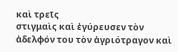καὶ τρεῖς
στιγμαὶς καὶ ἐγύρευσεν τὸν ἀδελφόν του τὸν ἀγριότραγον καὶ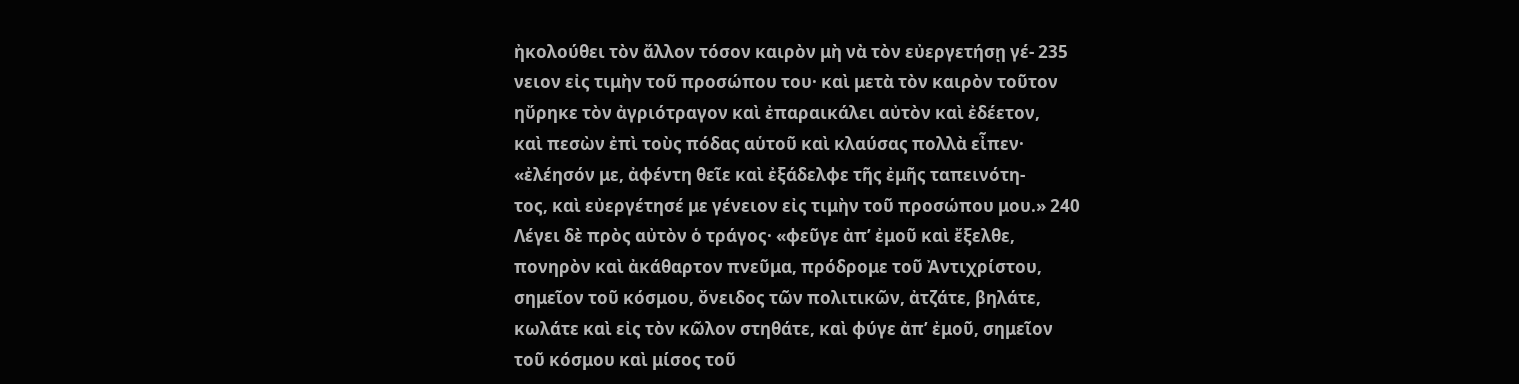ἠκολούθει τὸν ἄλλον τόσον καιρὸν μὴ νὰ τὸν εὐεργετήσῃ γέ- 235
νειον εἰς τιμὴν τοῦ προσώπου του· καὶ μετὰ τὸν καιρὸν τοῦτον
ηὔρηκε τὸν ἀγριότραγον καὶ ἐπαραικάλει αὐτὸν καὶ ἐδέετον,
καὶ πεσὼν ἐπὶ τοὺς πόδας αὑτοῦ καὶ κλαύσας πολλὰ εἶπεν·
«ἐλέησόν με, ἀφέντη θεῖε καὶ ἐξάδελφε τῆς ἐμῆς ταπεινότη-
τος, καὶ εὐεργέτησέ με γένειον εἰς τιμὴν τοῦ προσώπου μου.» 240
Λέγει δὲ πρὸς αὐτὸν ὁ τράγος· «φεῦγε ἀπʼ ἐμοῦ καὶ ἔξελθε,
πονηρὸν καὶ ἀκάθαρτον πνεῦμα, πρόδρομε τοῦ Ἀντιχρίστου,
σημεῖον τοῦ κόσμου, ὄνειδος τῶν πολιτικῶν, ἀτζάτε, βηλάτε,
κωλάτε καὶ εἰς τὸν κῶλον στηθάτε, καὶ φύγε ἀπʼ ἐμοῦ, σημεῖον
τοῦ κόσμου καὶ μίσος τοῦ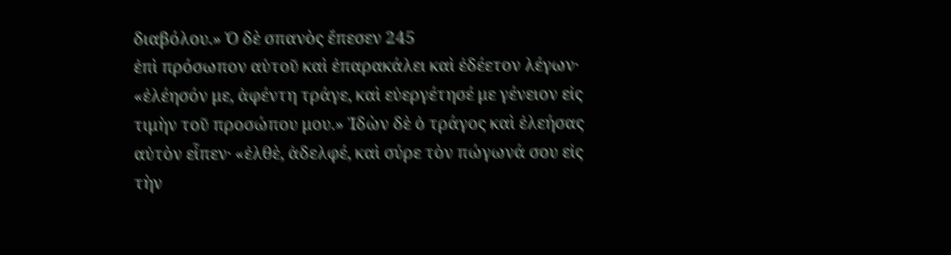διαβόλου.» Ὁ δὲ σπανὸς ἔπεσεν 245
ἐπὶ πρόσωπον αὑτοῦ καὶ ἐπαρακάλει καὶ ἐδέετον λέγων·
«ἐλέησόν με, ἀφέντη τράγε, καὶ εὐεργέτησέ με γένειον εἰς
τιμὴν τοῦ προσώπου μου.» Ἰδὼν δὲ ὁ τράγος καὶ ἐλεήσας
αὐτὸν εἶπεν· «ἐλθὲ, ἀδελφέ, καὶ σύρε τὸν πώγωνά σου εἰς
τὴν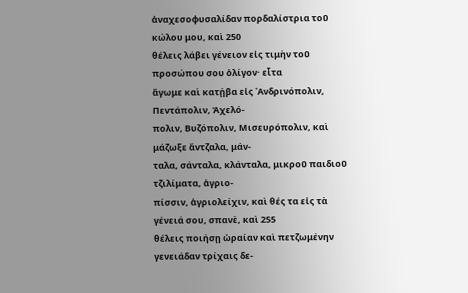ἀναχεσοφυσαλίδαν πορδαλίστρια τοῦ κώλου μου, καὶ 250
θέλεις λάβει γένειον εἰς τιμὴν τοῦ προσώπου σου ὀλίγον· εἶτα
ἄγωμε καὶ κατῄβα εἰς ᾿Ανδρινόπολιν, Πεντάπολιν, Ἀχελό-
πολιν, Βυζόπολιν, Μισευρόπολιν, καὶ μάζωξε ἄντζαλα, μάν-
ταλα, σάνταλα, κλάνταλα, μικροῦ παιδιοῦ τζιλίματα, ἀγριο-
πίσσιν, ἀγριολείχιν, καὶ θές τα εἰς τὰ γένειά σου, σπανὲ, καὶ 255
θέλεις ποιήσῃ ὡραίαν καὶ πετζωμένην γενειάδαν τρίχαις δε-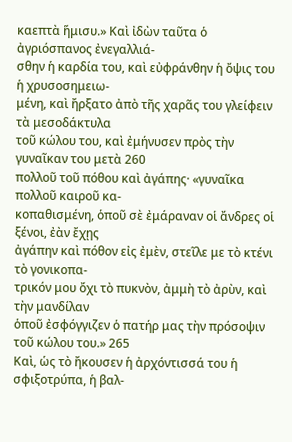καεπτὰ ἥμισυ.» Καὶ ἰδὼν ταῦτα ὁ ἀγριόσπανος ἐνεγαλλιά-
σθην ἡ καρδία του, καὶ εὐφράνθην ἡ ὄψις του ἡ χρυσοσημειω-
μένη, καὶ ἤρξατο ἀπὸ τῆς χαρᾶς του γλείφειν τὰ μεσοδάκτυλα
τοῦ κώλου του, καὶ ἐμήνυσεν πρὸς τὴν γυναῖκαν του μετὰ 260
πολλοῦ τοῦ πόθου καὶ ἀγάπης· «γυναῖκα πολλοῦ καιροῦ κα-
κοπαθισμένη, ὁποῦ σὲ ἐμάραναν οἱ ἄνδρες οἱ ξένοι, ἐὰν ἔχῃς
ἀγάπην καὶ πόθον εἰς ἐμὲν, στεῖλε με τὸ κτένι τὸ γονικοπα-
τρικόν μου ὄχι τὸ πυκνὸν, ἀμμὴ τὸ ἀρὺν, καὶ τὴν μανδίλαν
ὁποῦ ἐσφόγγιζεν ὁ πατήρ μας τὴν πρόσοψιν τοῦ κώλου του.» 265
Καὶ, ὡς τὸ ἤκουσεν ἡ ἀρχόντισσά του ἡ σφιξοτρύπα, ἡ βαλ-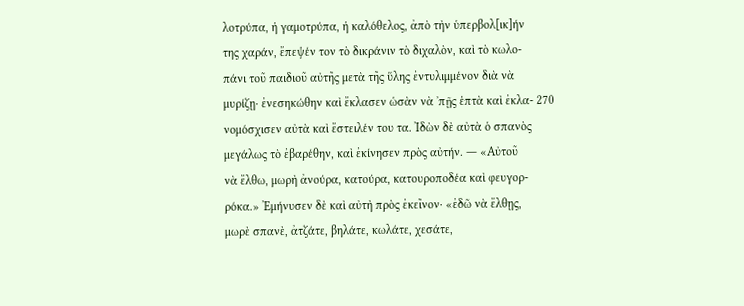λοτρύπα, ἡ γαμοτρύπα, ἡ καλόθελος, ἀπὸ τὴν ὑπερβολ[ικ]ήν
της χαράν, ἔπεψέν τον τὸ δικράνιν τὸ διχαλὸν, καὶ τὸ κωλο-
πάνι τοῦ παιδιοῦ αὐτῆς μετὰ τῆς ὕλης ἐντυλιμμένον διὰ νὰ
μυρίζῃ· ἐνεσηκώθην καὶ ἔκλασεν ὡσὰν νὰ ʼπῇς ἑπτὰ καὶ ἐκλα- 270
νομόσχισεν αὐτὰ καὶ ἔστειλέν του τα. Ἰδὼν δὲ αὐτὰ ὁ σπανὸς
μεγάλως τὸ ἐβαρέθην, καὶ ἐκίνησεν πρὸς αὐτήν. ― «Αὐτοῦ
νὰ ἔλθω, μωρὴ ἀνούρα, κατούρα, κατουροποδέα καὶ φευγορ-
ρόκα.» Ἐμήνυσεν δὲ καὶ αὐτὴ πρὸς ἐκεῖνον· «ἐδῶ νὰ ἔλθῃς,
μωρὲ σπανὲ, ἀτζάτε, βηλάτε, κωλάτε, χεσάτε,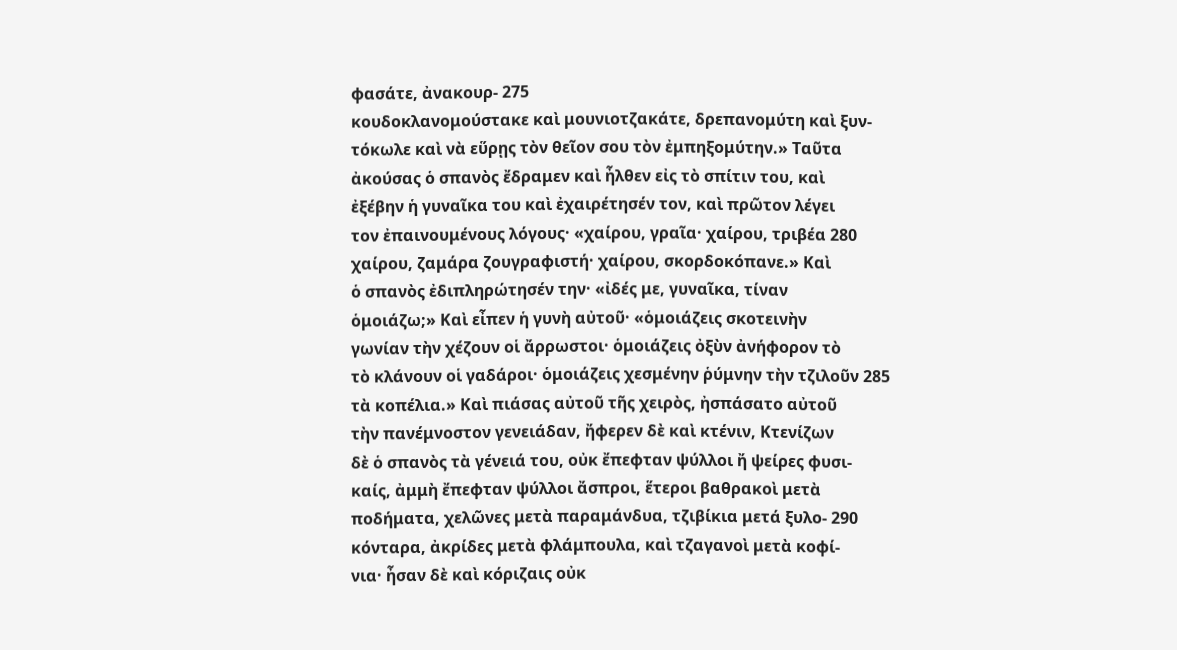φασάτε, ἀνακουρ- 275
κουδοκλανομούστακε καὶ μουνιοτζακάτε, δρεπανομύτη καὶ ξυν-
τόκωλε καὶ νὰ εὕρῃς τὸν θεῖον σου τὸν ἐμπηξομύτην.» Ταῦτα
ἀκούσας ὁ σπανὸς ἔδραμεν καὶ ἦλθεν εἰς τὸ σπίτιν του, καὶ
ἐξέβην ἡ γυναῖκα του καὶ ἐχαιρέτησέν τον, καὶ πρῶτον λέγει
τον ἐπαινουμένους λόγους· «χαίρου, γραῖα· χαίρου, τριβέα 280
χαίρου, ζαμάρα ζουγραφιστή· χαίρου, σκορδοκόπανε.» Καὶ
ὁ σπανὸς ἐδιπληρώτησέν την· «ἰδές με, γυναῖκα, τίναν
ὁμοιάζω;» Καὶ εἶπεν ἡ γυνὴ αὐτοῦ· «ὁμοιάζεις σκοτεινὴν
γωνίαν τὴν χέζουν οἱ ἄρρωστοι· ὁμοιάζεις ὀξὺν ἀνήφορον τὸ
τὸ κλάνουν οἱ γαδάροι· ὁμοιάζεις χεσμένην ῥύμνην τὴν τζιλοῦν 285
τὰ κοπέλια.» Καὶ πιάσας αὐτοῦ τῆς χειρὸς, ἠσπάσατο αὐτοῦ
τὴν πανέμνοστον γενειάδαν, ἤφερεν δὲ καὶ κτένιν, Κτενίζων
δὲ ὁ σπανὸς τὰ γένειά του, οὐκ ἔπεφταν ψύλλοι ἤ ψείρες φυσι-
καίς, ἀμμὴ ἔπεφταν ψύλλοι ἄσπροι, ἕτεροι βαθρακοὶ μετὰ
ποδήματα, χελῶνες μετὰ παραμάνδυα, τζιβίκια μετά ξυλο- 290
κόνταρα, ἀκρίδες μετὰ φλάμπουλα, καὶ τζαγανοὶ μετὰ κοφί-
νια· ἦσαν δὲ καὶ κόριζαις οὐκ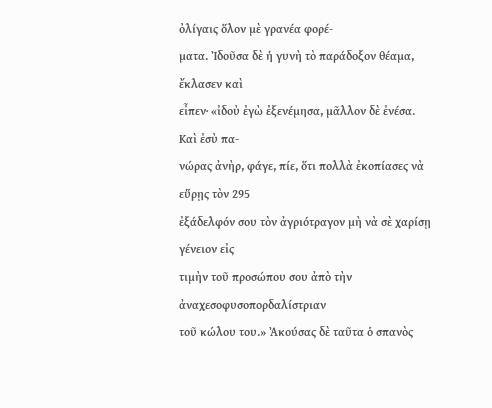ὀλίγαις ὅλον μὲ γρανέα φορέ-
ματα. Ἰδοῦσα δὲ ἡ γυνὴ τὸ παράδοξον θέαμα, ἔκλασεν καὶ
εἶπεν· «ἰδοὺ ἐγὼ ἐξενέμησα, μᾶλλον δὲ ἐνέσα. Καὶ ἐσὺ πα-
νώρας ἀνὴρ, φάγε, πίε, ὅτι πολλὰ ἐκοπίασες νὰ εὕρῃς τὸν 295
ἐξάδελφόν σου τὸν ἀγριότραγον μὴ νὰ σὲ χαρίσῃ γένειον εἰς
τιμὴν τοῦ προσώπου σου ἀπὸ τὴν ἀναχεσοφυσοπορδαλίστριαν
τοῦ κώλου του.» Ἀκούσας δὲ ταῦτα ὁ σπανὸς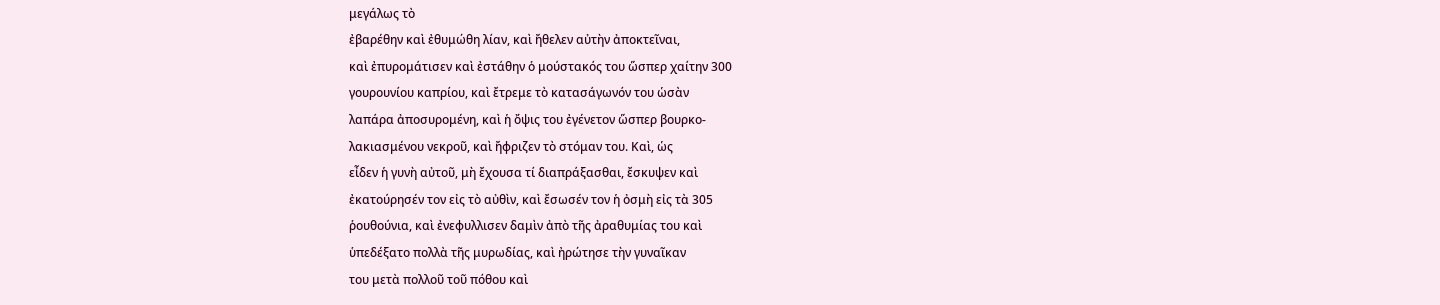μεγάλως τὸ
ἐβαρέθην καὶ ἐθυμώθη λίαν, καὶ ἤθελεν αὐτὴν ἀποκτεῖναι,
καὶ ἐπυρομάτισεν καὶ ἐστάθην ὁ μούστακός του ὥσπερ χαίτην 300
γουρουνίου καπρίου, καὶ ἔτρεμε τὸ κατασάγωνόν του ὡσὰν
λαπάρα ἀποσυρομένη, καὶ ἡ ὄψις του ἐγένετον ὥσπερ βουρκο-
λακιασμένου νεκροῦ, καὶ ἤφριζεν τὸ στόμαν του. Καὶ, ὡς
εἶδεν ἡ γυνὴ αὐτοῦ, μὴ ἔχουσα τί διαπράξασθαι, ἔσκυψεν καὶ
ἐκατούρησέν τον εἰς τὸ αὐθὶν, καὶ ἔσωσέν τον ἡ ὀσμὴ εἰς τὰ 305
ῥουθούνια, καὶ ἐνεφυλλισεν δαμὶν ἀπὸ τῆς ἀραθυμίας του καὶ
ὑπεδέξατο πολλὰ τῆς μυρωδίας, καὶ ἠρώτησε τὴν γυναῖκαν
του μετὰ πολλοῦ τοῦ πόθου καὶ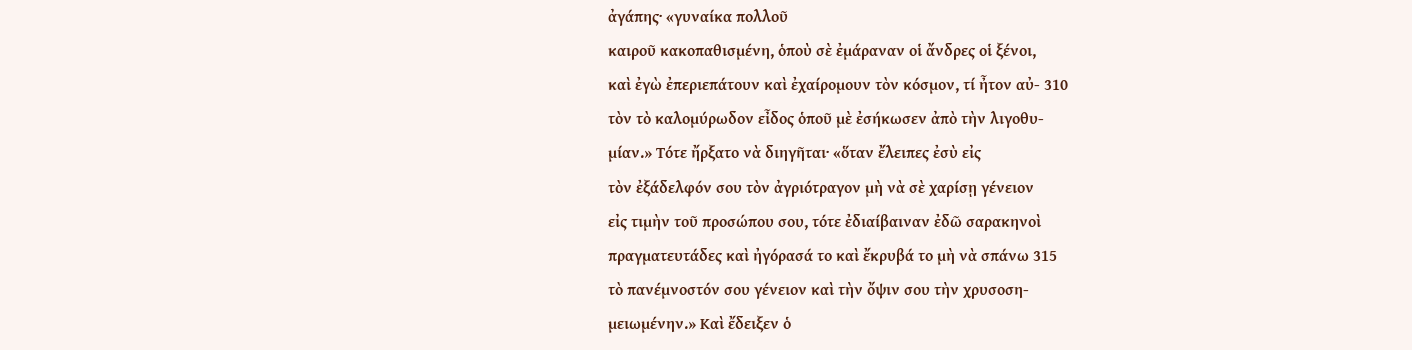ἀγάπης· «γυναίκα πολλοῦ
καιροῦ κακοπαθισμένη, ὁποὺ σὲ ἐμάραναν οἱ ἄνδρες οἱ ξένοι,
καὶ ἐγὼ ἐπεριεπάτουν καὶ ἐχαίρομουν τὸν κόσμον, τί ἦτον αὐ- 310
τὸν τὸ καλομύρωδον εἶδος ὁποῦ μὲ ἐσήκωσεν ἀπὸ τὴν λιγοθυ-
μίαν.» Τότε ἤρξατο νὰ διηγῆται· «ὅταν ἔλειπες ἐσὺ εἰς
τὸν ἐξάδελφόν σου τὸν ἀγριότραγον μὴ νὰ σὲ χαρίσῃ γένειον
εἰς τιμὴν τοῦ προσώπου σου, τότε ἐδιαίβαιναν ἐδῶ σαρακηνοὶ
πραγματευτάδες καὶ ἠγόρασά το καὶ ἔκρυβά το μὴ νὰ σπάνω 315
τὸ πανέμνοστόν σου γένειον καὶ τὴν ὄψιν σου τὴν χρυσοση-
μειωμένην.» Καὶ ἔδειξεν ὁ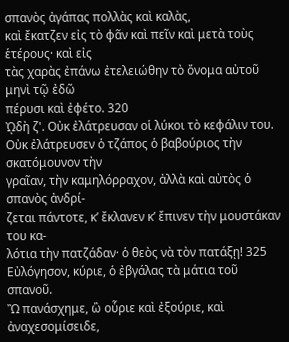σπανὸς ἀγάπας πολλὰς καὶ καλὰς,
καὶ ἔκατζεν εἰς τὸ φᾶν καὶ πεῖν καὶ μετὰ τοὺς ἑτέρους· καὶ εἰς
τὰς χαρὰς ἐπάνω ἐτελειώθην τὸ ὄνομα αὐτοῦ μηνὶ τῷ ἐδῶ
πέρυσι καὶ ἐφέτο. 320
ᾨδὴ ζ'. Οὐκ ἐλάτρευσαν οἱ λύκοι τὸ κεφάλιν του.
Οὐκ ἐλάτρευσεν ὁ τζάπος ὁ βαβούριος τὴν σκατόμουνον τὴν
γραῖαν, τὴν καμηλόρραχον, ἀλλὰ καὶ αὐτὸς ὁ σπανὸς ἀνδρί-
ζεται πάντοτε, κʼ ἔκλανεν κʼ ἔπινεν τὴν μουστάκαν του κα-
λότια τὴν πατζάδαν· ὁ θεὸς νὰ τὸν πατάξῃ! 325
Εὐλόγησον, κύριε, ὁ ἐβγάλας τὰ μάτια τοῦ σπανοῦ.
Ὢ πανάσχημε, ὢ οὗριε καὶ ἐξούριε, καὶ ἀναχεσομίσειδε,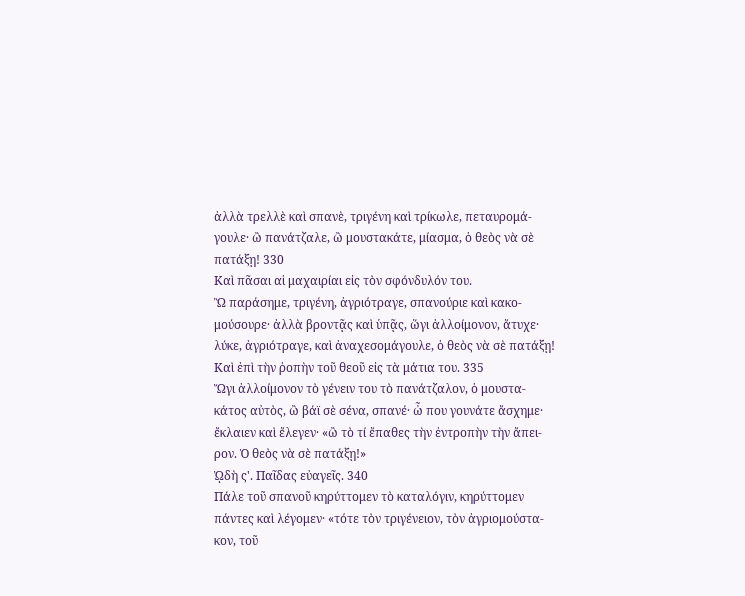ἀλλὰ τρελλὲ καὶ σπανὲ, τριγένη καὶ τρίκωλε, πεταυρομά-
γουλε· ὢ πανάτζαλε, ὢ μουστακάτε, μίασμα, ὁ θεὸς νὰ σὲ
πατάξῃ! 330
Καὶ πᾶσαι αἱ μαχαιρίαι εἰς τὸν σφόνδυλόν του.
Ὢ παράσημε, τριγένη, ἀγριότραγε, σπανούριε καὶ κακο-
μούσουρε· ἀλλὰ βροντᾷς καὶ ὑπᾷς, ὥγι ἀλλοίμονον, ἄτυχε·
λύκε, ἀγριότραγε, καὶ ἀναχεσομάγουλε, ὁ θεὸς νὰ σὲ πατάξῃ!
Καὶ ἐπὶ τὴν ῥοπὴν τοῦ θεοῦ εἰς τὰ μάτια του. 335
Ὤγι ἀλλοίμονον τὸ γένειν του τὸ πανάτζαλον, ὁ μουστα-
κάτος αὐτὸς, ὢ βάϊ σὲ σένα, σπανέ· ὦ που γουνάτε ἄσχημε·
ἔκλαιεν καὶ ἔλεγεν· «ὢ τὸ τί ἔπαθες τὴν ἐντροπὴν τὴν ἄπει-
ρον. Ὁ θεὸς νὰ σὲ πατάξῃ!»
ᾨδὴ ς'. Παῖδας εὐαγεῖς. 340
Πάλε τοῦ σπανοῦ κηρύττομεν τὸ καταλόγιν, κηρύττομεν
πάντες καὶ λέγομεν· «τότε τὸν τριγένειον, τὸν ἀγριομούστα-
κον, τοῦ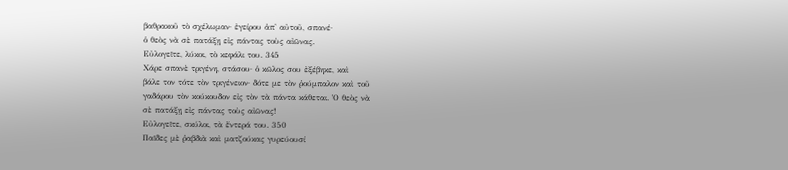βαθρακοῦ τὸ σχέλωμαν· ἐγείρου ἀπ' αὐτοῦ, σπανέ·
ὁ θεὸς νὰ σὲ πατάξῃ εἰς πάντας τοὺς αἰῶνας.
Εὐλογεῖτε, λύκοι, τὸ κεφάλι του. 345
Χάρε σπανὲ τριγένη, στάσου· ὁ κῶλος σου ἐξέβηκε, καὶ
βάλε τον τότε τὸν τριγένειον· δότε με τὸν ῥούμπαλον καὶ τοῦ
γαδάρου τὸν κούκουδον εἰς τὸν τὰ πάντα κάθεται. Ὁ θεὸς νὰ
σὲ πατάξῃ εἰς πάντας τοὺς αἰῶνας!
Εὐλογεῖτε, σκύλοι, τὰ ἔντερά του. 350
Παῖδες μὲ ῥαβδιὰ καὶ ματζούκας γυρεύουσί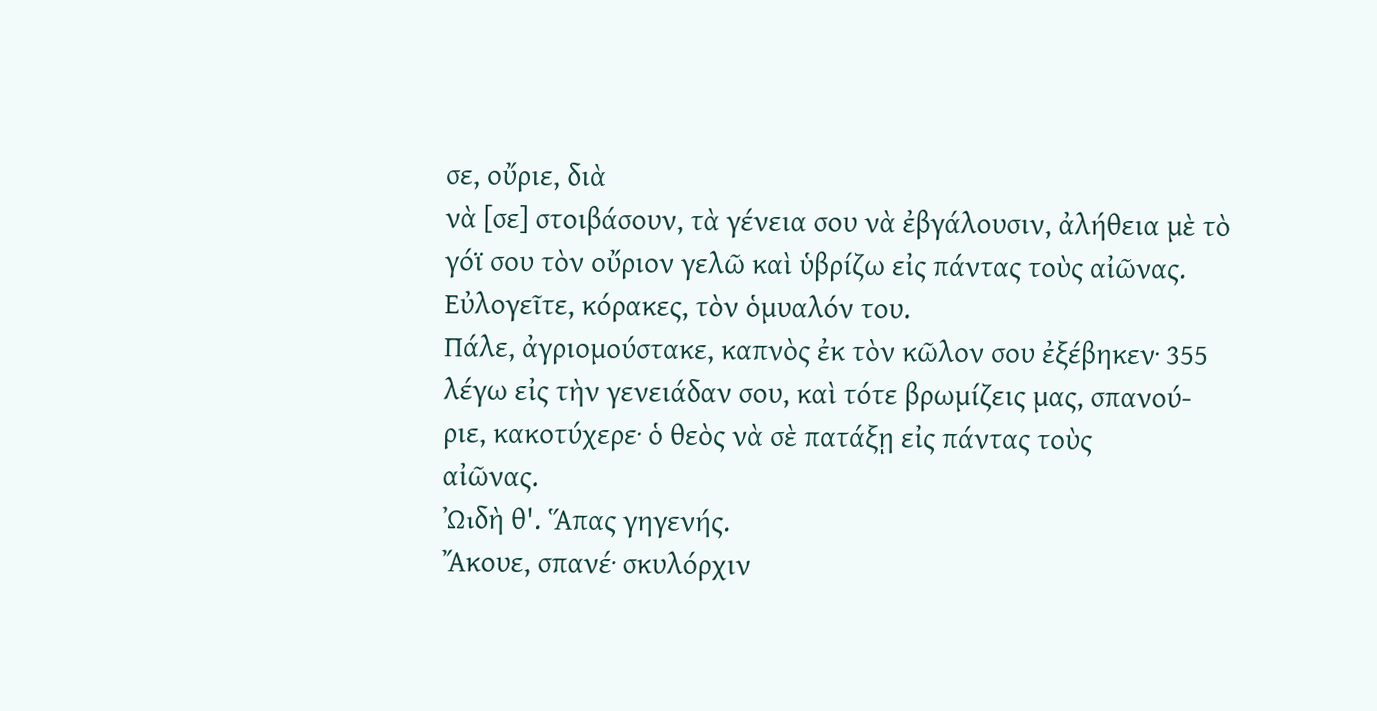σε, οὔριε, διὰ
νὰ [σε] στοιβάσουν, τὰ γένεια σου νὰ ἐβγάλουσιν, ἀλήθεια μὲ τὸ
γόϊ σου τὸν οὔριον γελῶ καὶ ὑβρίζω εἰς πάντας τοὺς αἰῶνας.
Εὐλογεῖτε, κόρακες, τὸν ὁμυαλόν του.
Πάλε, ἀγριομούστακε, καπνὸς ἐκ τὸν κῶλον σου ἐξέβηκεν· 355
λέγω εἰς τὴν γενειάδαν σου, καὶ τότε βρωμίζεις μας, σπανού-
ριε, κακοτύχερε· ὁ θεὸς νὰ σὲ πατάξῃ εἰς πάντας τοὺς
αἰῶνας.
ᾨδὴ θ'. Ἅπας γηγενής.
Ἄκουε, σπανέ· σκυλόρχιν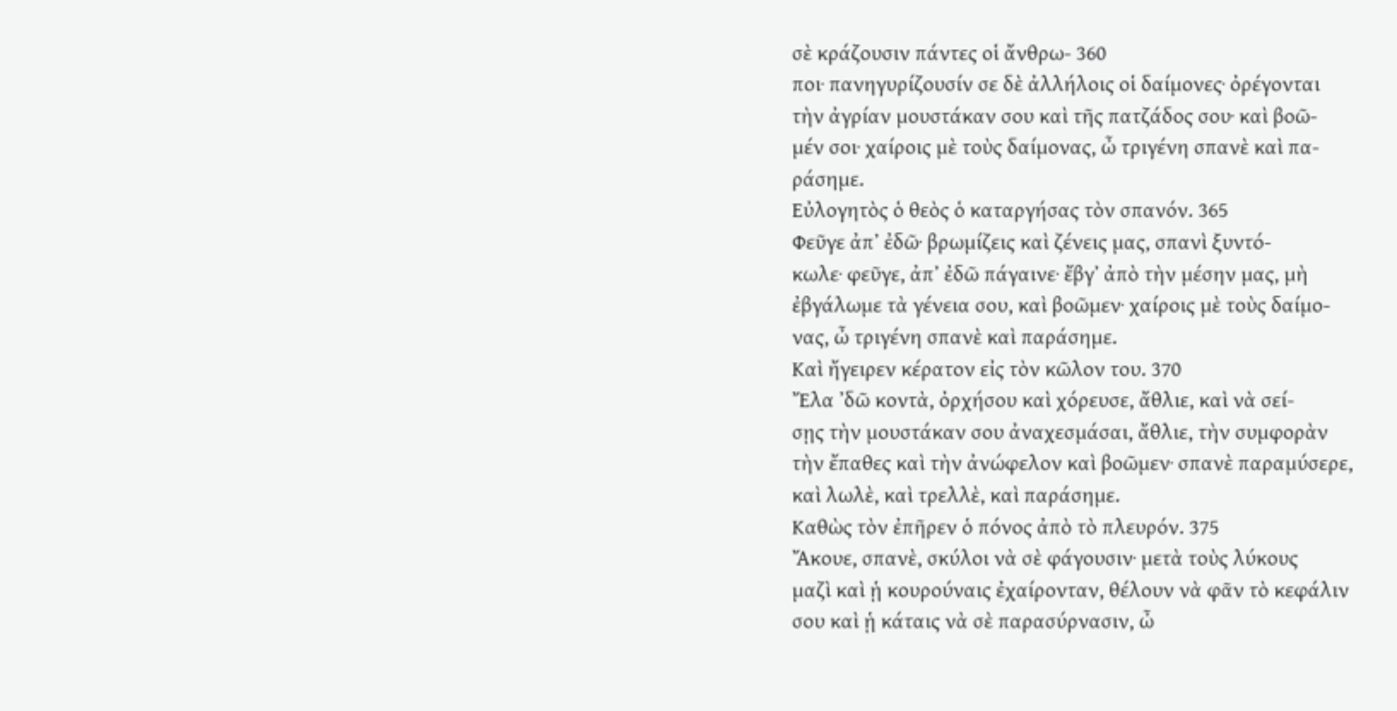σὲ κράζουσιν πάντες οἱ ἄνθρω- 360
ποι· πανηγυρίζουσίν σε δὲ ἀλλήλοις οἱ δαίμονες· ὀρέγονται
τὴν ἀγρίαν μουστάκαν σου καὶ τῆς πατζάδος σου· καὶ βοῶ-
μέν σοι· χαίροις μὲ τοὺς δαίμονας, ὦ τριγένη σπανὲ καὶ πα-
ράσημε.
Εὐλογητὸς ὁ θεὸς ὁ καταργήσας τὸν σπανόν. 365
Φεῦγε ἀπʼ ἐδῶ· βρωμίζεις καὶ ζένεις μας, σπανὶ ξυντό-
κωλε· φεῦγε, ἀπʼ ἐδῶ πάγαινε· ἔβγʼ ἀπὸ τὴν μέσην μας, μὴ
ἐβγάλωμε τὰ γένεια σου, καὶ βοῶμεν· χαίροις μὲ τοὺς δαίμο-
νας, ὦ τριγένη σπανὲ καὶ παράσημε.
Καὶ ἤγειρεν κέρατον εἰς τὸν κῶλον του. 370
Ἔλα ʼδῶ κοντὰ, ὀρχήσου καὶ χόρευσε, ἄθλιε, καὶ νὰ σεί-
σῃς τὴν μουστάκαν σου ἀναχεσμάσαι, ἄθλιε, τὴν συμφορὰν
τὴν ἔπαθες καὶ τὴν ἀνώφελον καὶ βοῶμεν· σπανὲ παραμύσερε,
καὶ λωλὲ, καὶ τρελλὲ, καὶ παράσημε.
Καθὼς τὸν ἐπῆρεν ὁ πόνος ἀπὸ τὸ πλευρόν. 375
Ἄκουε, σπανὲ, σκύλοι νὰ σὲ φάγουσιν· μετὰ τοὺς λύκους
μαζὶ καὶ ᾑ κουρούναις ἐχαίρονταν, θέλουν νὰ φᾶν τὸ κεφάλιν
σου καὶ ᾑ κάταις νὰ σὲ παρασύρνασιν, ὦ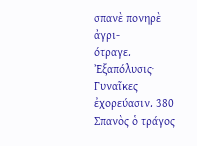σπανὲ πονηρὲ ἀγρι-
ότραγε.
Ἐξαπόλυσις· Γυναῖκες ἐχορεύασιν. 380
Σπανὸς ὁ τράγος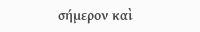σήμερον καὶ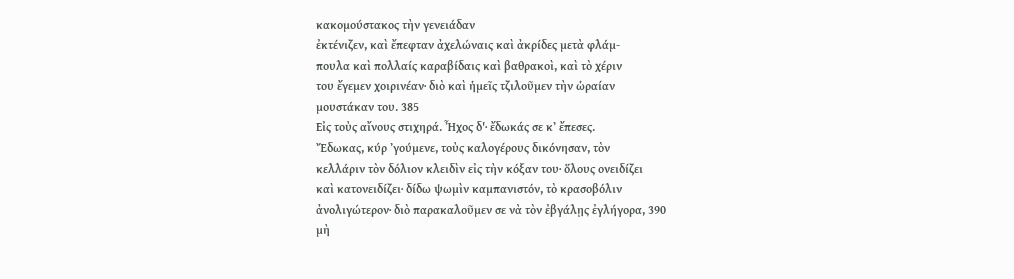κακομούστακος τὴν γενειάδαν
ἐκτένιζεν, καὶ ἔπεφταν ἀχελώναις καὶ ἀκρίδες μετὰ φλάμ-
πουλα καὶ πολλαίς καραβίδαις καὶ βαθρακοὶ, καὶ τὸ χέριν
του ἔγεμεν χοιρινέαν· διὸ καὶ ἡμεῖς τζιλοῦμεν τὴν ὡραίαν
μουστάκαν του. 385
Εἰς τοὺς αἴνους στιχηρά. Ἦχος δ'· ἔδωκάς σε κʼ ἔπεσες.
Ἔδωκας, κύρ ʼγούμενε, τοὺς καλογέρους δικόνησαν, τὸν
κελλάριν τὸν δόλιον κλειδὶν εἰς τὴν κόξαν του· ὅλους ονειδίζει
καὶ κατονειδίζει· δίδω ψωμὶν καμπανιστόν, τὸ κρασοβόλιν
ἀνολιγώτερον· διὸ παρακαλοῦμεν σε νὰ τὸν ἐβγάλῃς ἐγλήγορα, 390
μὴ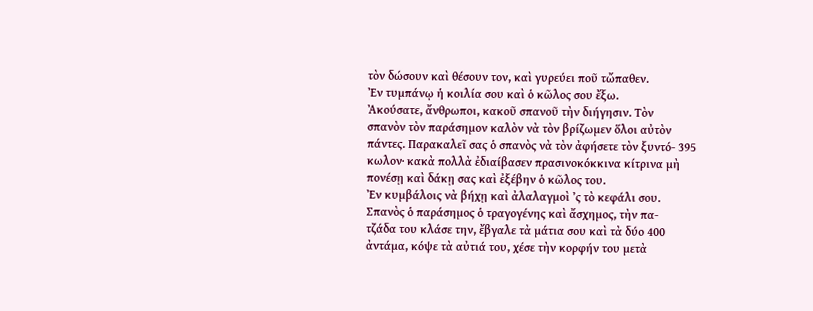τὸν δώσουν καὶ θέσουν τον, καὶ γυρεύει ποῦ τὤπαθεν.
Ἐν τυμπάνῳ ἡ κοιλία σου καὶ ὁ κῶλος σου ἔξω.
Ἀκούσατε, ἄνθρωποι, κακοῦ σπανοῦ τὴν διήγησιν. Τὸν
σπανὸν τὸν παράσημον καλὸν νὰ τὸν βρίζωμεν ὅλοι αὐτὸν
πάντες. Παρακαλεῖ σας ὁ σπανὸς νὰ τὸν ἀφήσετε τὸν ξυντό- 395
κωλον· κακὰ πολλὰ ἐδιαίβασεν πρασινοκόκκινα κίτρινα μὴ
πονέσῃ καὶ δάκῃ σας καὶ ἐξέβην ὁ κῶλος του.
Ἐν κυμβάλοις νὰ βήχῃ καὶ ἀλαλαγμοὶ ʼς τὸ κεφάλι σου.
Σπανὸς ὁ παράσημος ὁ τραγογένης καὶ ἄσχημος, τὴν πα-
τζάδα του κλάσε την, ἔβγαλε τὰ μάτια σου καὶ τὰ δύο 400
ἀντάμα, κόψε τὰ αὐτιά του, χέσε τὴν κορφήν του μετὰ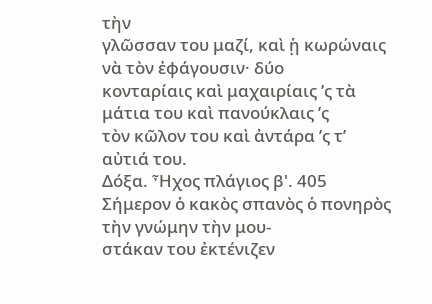τὴν
γλῶσσαν του μαζί, καὶ ᾑ κωρώναις νὰ τὸν ἐφάγουσιν· δύο
κονταρίαις καὶ μαχαιρίαις ʼς τὰ μάτια του καὶ πανούκλαις ʼς
τὸν κῶλον του καὶ ἀντάρα ʼς τʼ αὐτιά του.
Δόξα. Ἦχος πλάγιος β'. 405
Σήμερον ὁ κακὸς σπανὸς ὁ πονηρὸς τὴν γνώμην τὴν μου-
στάκαν του ἐκτένιζεν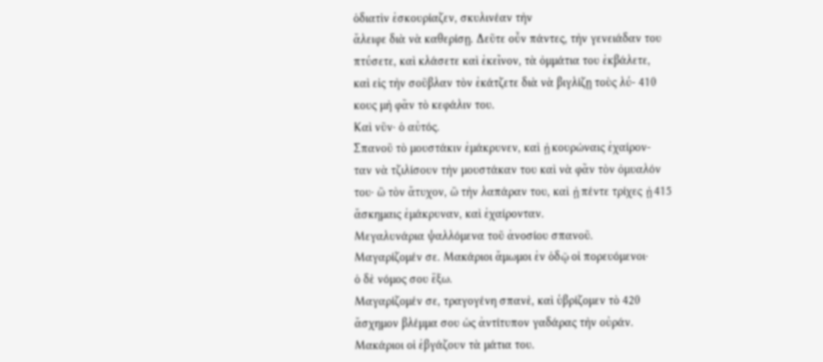ὁδιατὶν ἐσκουρίαζεν, σκυλινέαν τὴν
ἄλειφε διὰ νὰ καθερίσῃ. Δεῦτε οὖν πάντες, τὴν γενειάδαν του
πτύσετε, καὶ κλάσετε καὶ ἐκεῖνον, τὰ ὀμμάτια του ἐκβάλετε,
καὶ εἰς τὴν σοῦβλαν τὸν ἐκάτζετε διὰ νὰ βιγλίζῃ τοὺς λύ- 410
κους μὴ φᾶν τὸ κεφάλιν του.
Καὶ νῦν· ὁ αὐτός.
Σπανοῦ τὸ μουστάκιν ἐμάκρυνεν, καὶ ᾑ κουρώναις ἐχαίρον-
ταν νὰ τζιλίσουν τὴν μουστάκαν του καὶ νὰ φᾶν τὸν ὀμυαλόν
του· ὢ τὸν ἄτυχον, ὢ τὴν λαπάραν του, καὶ ᾑ πέντε τρίχες ᾑ 415
ἄσκημαις ἐμάκρυναν, καὶ ἐχαίρονταν.
Μεγαλυνάρια ψαλλόμενα τοῦ ἀνοσίου σπανοῦ.
Μαγαρίζομέν σε. Μακάριοι ἄμωμοι ἐν ὁδῷ οἱ πορευόμενοι·
ὁ δὲ νόμος σου ἔξω.
Μαγαρίζομέν σε, τραγογένη σπανὲ, καὶ ὑβρίζομεν τὸ 420
ἄσχημον βλέμμα σου ὡς ἀντίτυπον γαδάρας τὴν οὐράν.
Μακάριοι οἱ ἐβγάζουν τὰ μάτια του.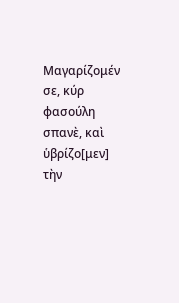Μαγαρίζομέν σε, κύρ φασούλη σπανὲ, καὶ ὑβρίζο[μεν]
τὴν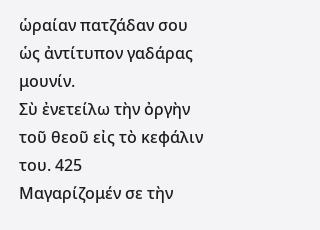ὡραίαν πατζάδαν σου ὡς ἀντίτυπον γαδάρας μουνίν.
Σὺ ἐνετείλω τὴν ὀργὴν τοῦ θεοῦ εἰς τὸ κεφάλιν του. 425
Μαγαρίζομέν σε τὴν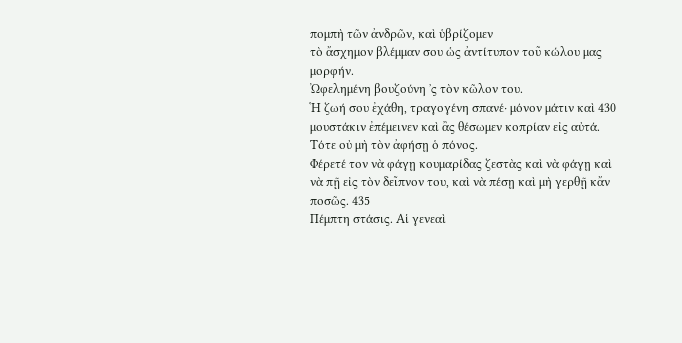πομπὴ τῶν ἀνδρῶν, καὶ ὑβρίζομεν
τὸ ἄσχημον βλέμμαν σου ὡς ἀντίτυπον τοῦ κώλου μας
μορφήν.
Ὠφελημένη βουζούνη ʼς τὸν κῶλον του.
Ἡ ζωή σου ἐχάθη, τραγογένη σπανέ· μόνον μάτιν καὶ 430
μουστάκιν ἐπέμεινεν καὶ ἂς θέσωμεν κοπρίαν εἰς αὐτά.
Τότε οὐ μὴ τὸν ἀφήσῃ ὁ πόνος.
Φέρετέ τον νὰ φάγῃ κουμαρίδας ζεστὰς καὶ νὰ φάγῃ καὶ
νὰ πῇ εἰς τὸν δεῖπνον του, καὶ νὰ πέσῃ καὶ μὴ γερθῇ κἄν
ποσῶς. 435
Πέμπτη στάσις. Αἱ γενεαὶ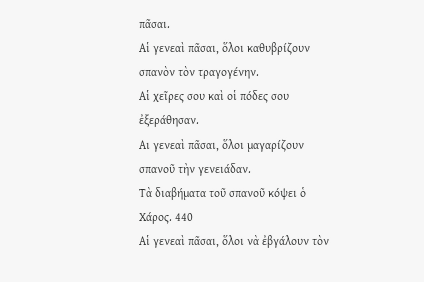πᾶσαι.
Αἱ γενεαὶ πᾶσαι, ὅλοι καθυβρίζουν σπανὸν τὸν τραγογένην.
Αἱ χεῖρες σου καὶ οἱ πόδες σου ἐξεράθησαν.
Αι γενεαὶ πᾶσαι, ὅλοι μαγαρίζουν σπανοῦ τὴν γενειάδαν.
Τὰ διαβήματα τοῦ σπανοῦ κόψει ὁ Χάρος. 440
Αἱ γενεαὶ πᾶσαι, ὅλοι νὰ ἐβγάλουν τὸν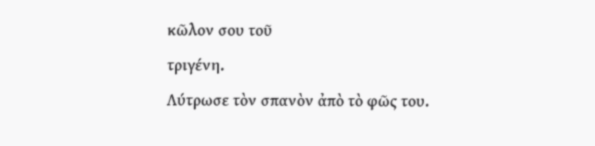κῶλον σου τοῦ
τριγένη.
Λύτρωσε τὸν σπανὸν ἀπὸ τὸ φῶς του.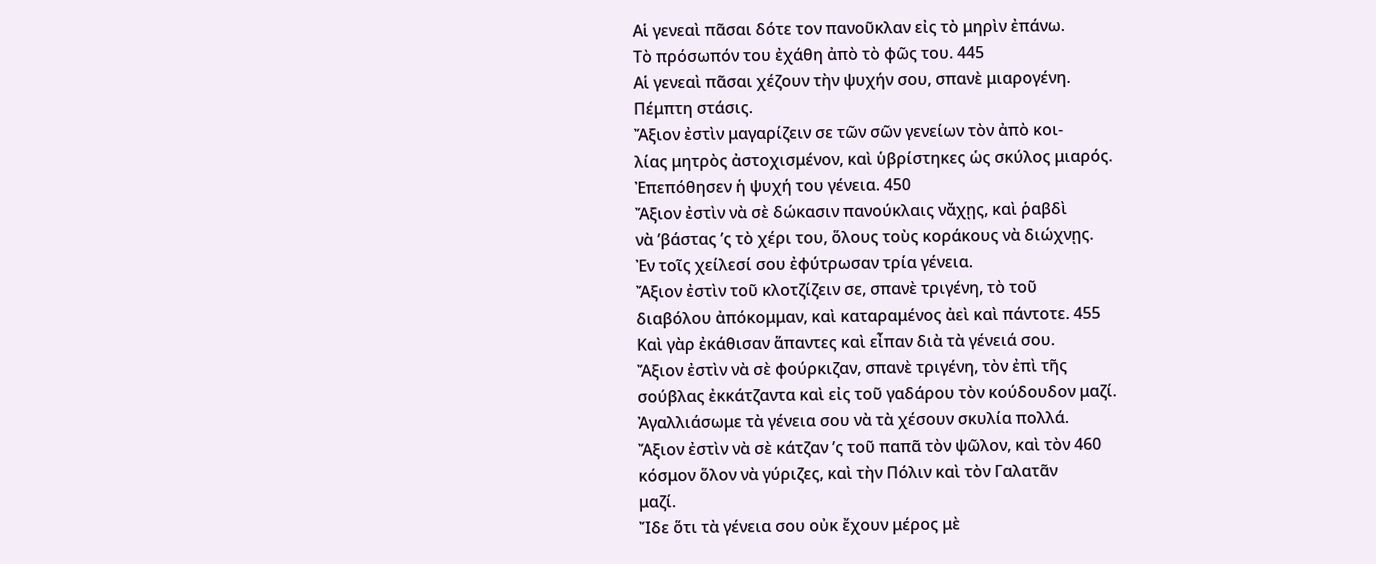Αἱ γενεαὶ πᾶσαι δότε τον πανοῦκλαν εἰς τὸ μηρὶν ἐπάνω.
Τὸ πρόσωπόν του ἐχάθη ἀπὸ τὸ φῶς του. 445
Αἱ γενεαὶ πᾶσαι χέζουν τὴν ψυχήν σου, σπανὲ μιαρογένη.
Πέμπτη στάσις.
Ἄξιον ἐστὶν μαγαρίζειν σε τῶν σῶν γενείων τὸν ἀπὸ κοι-
λίας μητρὸς ἀστοχισμένον, καὶ ὑβρίστηκες ὡς σκύλος μιαρός.
Ἐπεπόθησεν ἡ ψυχή του γένεια. 450
Ἄξιον ἐστὶν νὰ σὲ δώκασιν πανούκλαις νἄχῃς, καὶ ῥαβδὶ
νὰ ʼβάστας ʼς τὸ χέρι του, ὅλους τοὺς κοράκους νὰ διώχνῃς.
Ἐν τοῖς χείλεσί σου ἐφύτρωσαν τρία γένεια.
Ἄξιον ἐστὶν τοῦ κλοτζίζειν σε, σπανὲ τριγένη, τὸ τοῦ
διαβόλου ἀπόκομμαν, καὶ καταραμένος ἀεὶ καὶ πάντοτε. 455
Καὶ γὰρ ἐκάθισαν ἅπαντες καὶ εἶπαν διὰ τὰ γένειά σου.
Ἄξιον ἐστὶν νὰ σὲ φούρκιζαν, σπανὲ τριγένη, τὸν ἐπὶ τῆς
σούβλας ἐκκάτζαντα καὶ εἰς τοῦ γαδάρου τὸν κούδουδον μαζί.
Ἀγαλλιάσωμε τὰ γένεια σου νὰ τὰ χέσουν σκυλία πολλά.
Ἄξιον ἐστὶν νὰ σὲ κάτζαν ʼς τοῦ παπᾶ τὸν ψῶλον, καὶ τὸν 460
κόσμον ὅλον νὰ γύριζες, καὶ τὴν Πόλιν καὶ τὸν Γαλατᾶν
μαζί.
Ἴδε ὅτι τὰ γένεια σου οὐκ ἔχουν μέρος μὲ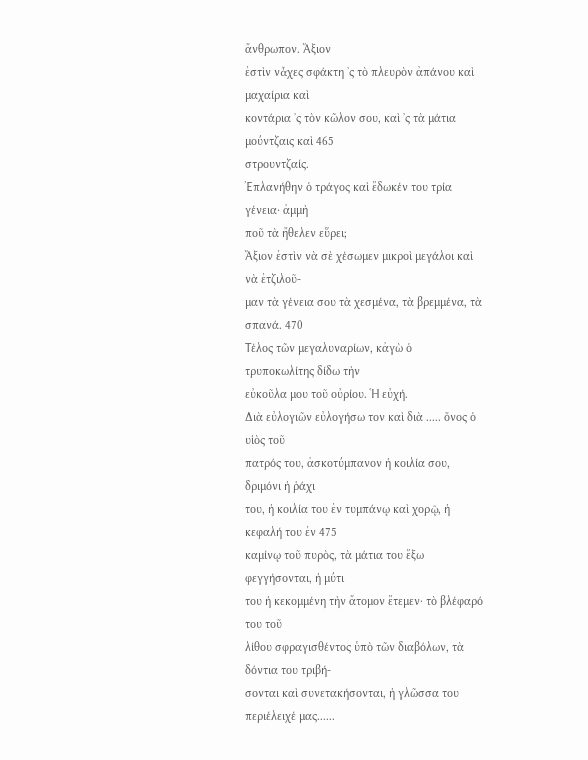ἄνθρωπον. Ἄξιον
ἐστὶν νἆχες σφάκτη ʼς τὸ πλευρὸν ἀπάνου καὶ μαχαίρια καὶ
κοντάρια ʼς τὸν κῶλον σου, καὶ ʼς τὰ μάτια μούντζαις καὶ 465
στρουντζαίς.
Ἐπλανήθην ὁ τράγος καὶ ἔδωκέν του τρία γένεια· ἀμμὴ
ποῦ τὰ ἤθελεν εὕρει;
Ἄξιον ἐστὶν νὰ σὲ χέσωμεν μικροὶ μεγάλοι καὶ νὰ ἐτζιλοῦ-
μαν τὰ γένεια σου τὰ χεσμένα, τὰ βρεμμένα, τὰ σπανά. 470
Τέλος τῶν μεγαλυναρίων, κἀγὼ ὁ τρυποκωλίτης δίδω τὴν
εὐκοῦλα μου τοῦ οὐρίου. Ἡ εὐχή.
Διὰ εὐλογιῶν εὐλογήσω τον καὶ διὰ ..... ὄνος ὁ υἱὸς τοῦ
πατρός του, ἀσκοτύμπανον ἡ κοιλία σου, δριμόνι ἡ ῥάχι
του, ἡ κοιλία του ἐν τυμπάνῳ καὶ χορῷ, ἡ κεφαλή του ἐν 475
καμίνῳ τοῦ πυρὸς, τὰ μάτια του ἔξω φεγγήσονται, ἡ μύτι
του ἡ κεκομμένη τὴν ἄτομον ἔτεμεν· τὸ βλέφαρό του τοῦ
λίθου σφραγισθέντος ὑπὸ τῶν διαβόλων, τὰ δόντια του τριβή-
σονται καὶ συνετακήσονται, ἡ γλῶσσα του περιέλειχέ μας......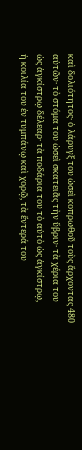καὶ δολιότητος· ὁ λάρυγξ του ὡσεὶ κοπρωθοῦ τοὺς ἄρχοντας 480
αὐτῶν· τὸ στόμα του ὡσεὶ σκατειᾶς τὴν ὕβριν· τὰ χέρια του
ὡς ἀγκίστρῳ δέλεαρ· τὰ ποδάρια του τὸ αὐτὸ ὡς ἀγκίστρῳ,
ἡ κοιλία του ἐν τυμπάνῳ καὶ χορῷ, τὰ ἔντερά του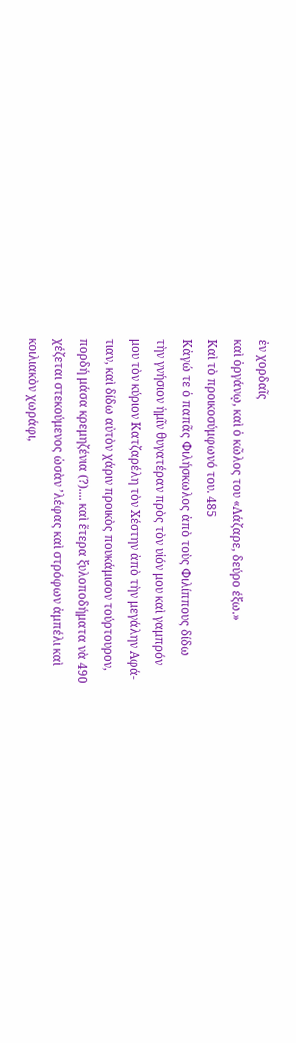ἐν χορδαῖς
καὶ ὀργάνῳ, καὶ ὁ κῶλος του «Λάζαρε, δεύρο έξω.»
Καὶ τὸ προικοσύμφωνό του. 485
Κἀγώ τε ὁ παπᾶς Φιλήσκωλος ἀπὸ τοὺς Φιλίππους δίδω
τὴν γνήσιον ἡμῖν θυγατέραν πρὸς τὸν υἱόν μου καὶ γαμπρόν
μου τὸν κύριον Κατζαρέλη τὸν Χέστην ἀπὸ τὴν μεγάλην Αφά-
τιαν, καὶ δίδω αὐτὸν χάριν προικὸς πουκάμισον τούρτουρον,
πορδή μάσα κρεμηζένια (?).... καὶ ἕτερα ξυλοποδήματα νὰ 490
χέζεται στεκούμενος ὡσὰν ʼλέφας καὶ στρόφων ἀμπέλι καὶ
κοιλιακὸν χωράφι,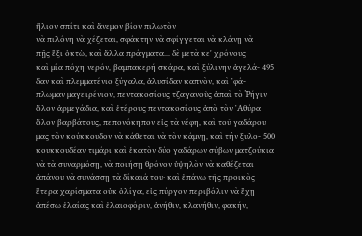ἥλιον σπίτι καὶ ἄνεμον βίον πιλωτὸν
νὰ πιλόνη νὰ χέζεται, σφάκτην νὰ σφίγγεται νὰ κλάνῃ νὰ
πῇς ἕξι ὀκτὼ, καὶ ἄλλα πράγματα... δὲ μετὰ κε' χρόνους
καὶ μία πόχη νερόν, βαμπακερή σκάρα, καὶ ξύλινην ἀγελά- 495
δαν καὶ πλεμματένιο ξύγαλα, ἀλυσίδαν καπνὸν, καὶ ʼφά-
πλωμαν μαγειρένιον, πεντακοσίους τζαγανοὺς ἀπαὶ τὸ Ῥήγιν
ὅλον ἀρμεγάδια, καὶ ἑτέρους πεντακοσίους ἀπὸ τὸν ᾿Αθύρα
ὅλον βαρβάτους, πεπονόκηπον εἰς τὰ νέφη, καὶ τοῦ γαδάρου
μας τὸν κούκκουδον νὰ κάθεται νὰ τὸν κάμνῃ, καὶ τὴν ξυλο- 500
κουκκουδέαν τιμάρι καὶ ἑκατὸν δύο γαδάρων σύβων ματζούκια
νὰ τὰ συναρμόσῃ, νὰ ποιήσῃ θρόνον ὑψηλὸν νὰ καθέζεται
ἀπάνου νὰ συνάσσῃ τὰ δίκαιά του· καὶ ἐπάνω τῆς προικὸς
ἕτερα χαρίσματα οὐκ ὀλίγα, εἰς πύργον περιβόλιν νὰ ἔχῃ
ἀπέσω ἐλαίας καὶ ἐλαιοφόριν, ἀνήθιν, κλανήθιν, φακήν,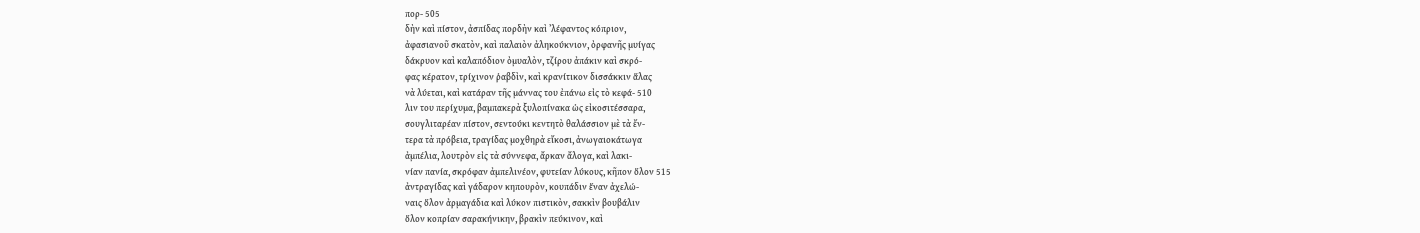πορ- 505
δὴν καὶ πίστον, ἀσπίδας πορδὴν καὶ ʼλέφαντος κόπριον,
ἀφασιανοῦ σκατὸν, καὶ παλαιὸν ἀληκούκνιον, ὀρφανῆς μυίγας
δάκρυον καὶ καλαπόδιον ὀμυαλὸν, τζίρου ἀπάκιν καὶ σκρό-
φας κέρατον, τρίχινον ῥαβδὶν, καὶ κρανίτικον δισσάκκιν ἅλας
νὰ λύεται, καὶ κατάραν τῆς μάννας του ἐπάνω εἰς τὸ κεφά- 510
λιν του περίχυμα, βαμπακερὰ ξυλοπίνακα ὡς εἰκοσιτέσσαρα,
σουγλιταρέαν πίστον, σεντούκι κεντητὸ θαλάσσιον μὲ τὰ ἔν-
τερα τὰ πρόβεια, τραγίδας μοχθηρὰ εἴκοσι, ἀνωγαιοκάτωγα
ἀμπέλια, λουτρὸν εἰς τὰ σύννεφα, ἄρκαν ἄλογα, καὶ λακι-
νίαν πανία, σκρόφαν ἀμπελινέον, φυτείαν λύκους, κῆπον ὅλον 515
ἀντραγίδας καὶ γάδαρον κηπουρὸν, κουπάδιν ἕναν ἀχελώ-
ναις ὅλον ἀρμαγάδια καὶ λύκον πιστικὸν, σακκὶν βουβάλιν
ὅλον κοπρίαν σαρακήνικην, βρακὶν πεύκινον, καὶ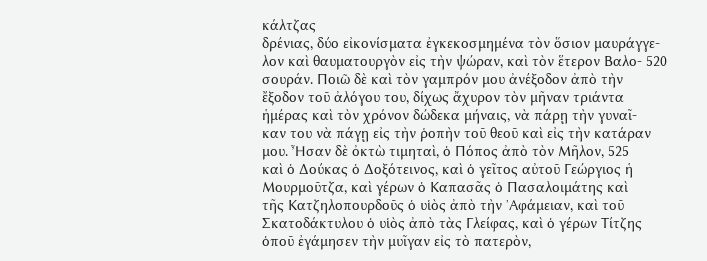κάλτζας
δρένιας, δύο εἰκονίσματα ἐγκεκοσμημένα τὸν ὅσιον μαυράγγε-
λον καὶ θαυματουργὸν εἰς τὴν ψώραν, καὶ τὸν ἕτερον Βαλο- 520
σουράν. Ποιῶ δὲ καὶ τὸν γαμπρόν μου ἀνέξοδον ἀπὸ τὴν
ἔξοδον τοῦ ἀλόγου του, δίχως ἄχυρον τὸν μῆναν τριάντα
ἡμέρας καὶ τὸν χρόνον δώδεκα μήναις, νὰ πάρῃ τὴν γυναῖ-
καν του νὰ πάγῃ εἰς τὴν ῥοπὴν τοῦ θεοῦ καὶ εἰς τὴν κατάραν
μου. Ἦσαν δὲ ὀκτὼ τιμηταὶ, ὁ Πόπος ἀπὸ τὸν Μῆλον, 525
καὶ ὁ Δούκας ὁ Δοξότεινος, καὶ ὁ γεῖτος αὐτοῦ Γεώργιος ἡ
Μουρμοῦτζα, καὶ γέρων ὁ Καπασᾶς ὁ Πασαλοιμάτης καὶ
τῆς Κατζηλοπουρδοῦς ὁ υἱὸς ἀπὸ τὴν ᾿Αφάμειαν, καὶ τοῦ
Σκατοδάκτυλου ὁ υἱὸς ἀπὸ τὰς Γλείφας, καὶ ὁ γέρων Τίτζης
ὁποῦ ἐγάμησεν τὴν μυῖγαν εἰς τὸ πατερὸν,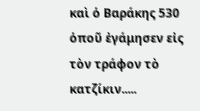καὶ ὁ Βαράκης 530
ὁποῦ ἐγάμησεν εἰς τὸν τράφον τὸ κατζίκιν.....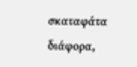σκαταφάτα
διάφορα,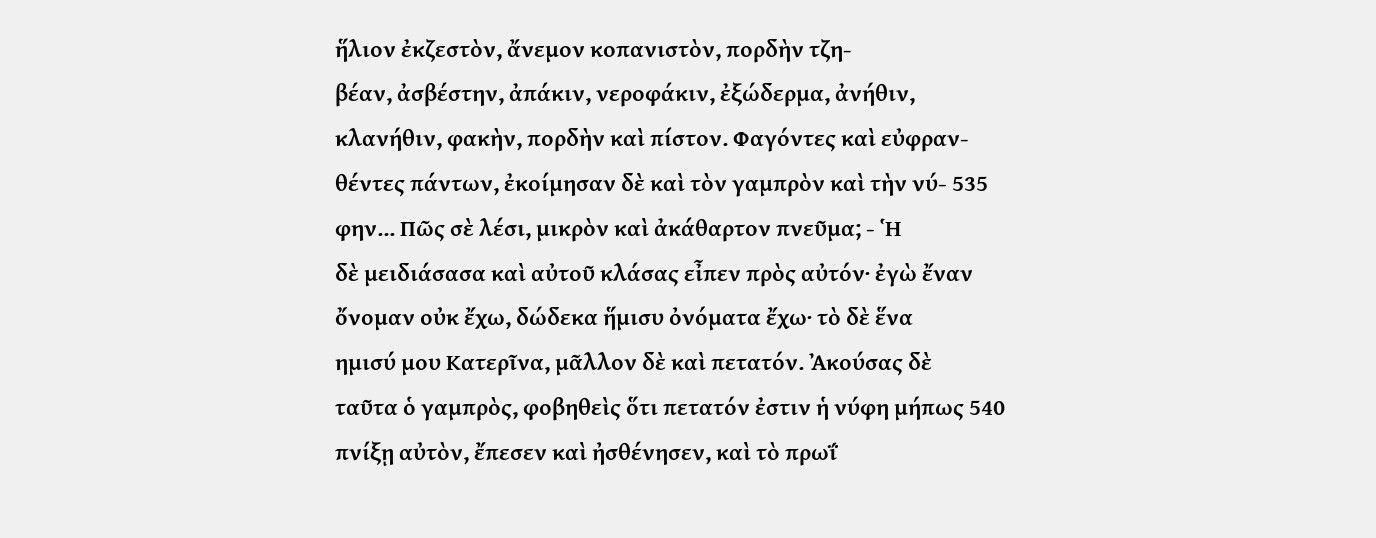ἥλιον ἐκζεστὸν, ἄνεμον κοπανιστὸν, πορδὴν τζη-
βέαν, ἀσβέστην, ἀπάκιν, νεροφάκιν, ἐξώδερμα, ἀνήθιν,
κλανήθιν, φακὴν, πορδὴν καὶ πίστον. Φαγόντες καὶ εὐφραν-
θέντες πάντων, ἐκοίμησαν δὲ καὶ τὸν γαμπρὸν καὶ τὴν νύ- 535
φην... Πῶς σὲ λέσι, μικρὸν καὶ ἀκάθαρτον πνεῦμα; - Ἡ
δὲ μειδιάσασα καὶ αὐτοῦ κλάσας εἶπεν πρὸς αὐτόν· ἐγὼ ἔναν
ὄνομαν οὐκ ἔχω, δώδεκα ἥμισυ ὀνόματα ἔχω· τὸ δὲ ἕνα
ημισύ μου Κατερῖνα, μᾶλλον δὲ καὶ πετατόν. Ἀκούσας δὲ
ταῦτα ὁ γαμπρὸς, φοβηθεὶς ὅτι πετατόν ἐστιν ἡ νύφη μήπως 540
πνίξῃ αὐτὸν, ἔπεσεν καὶ ἠσθένησεν, καὶ τὸ πρωΐ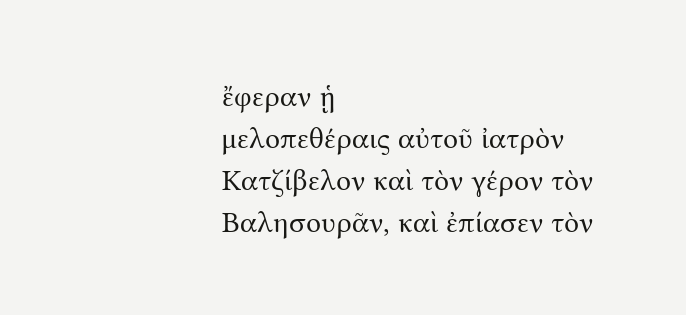ἔφεραν ᾑ
μελοπεθέραις αὐτοῦ ἰατρὸν Κατζίβελον καὶ τὸν γέρον τὸν
Βαλησουρᾶν, καὶ ἐπίασεν τὸν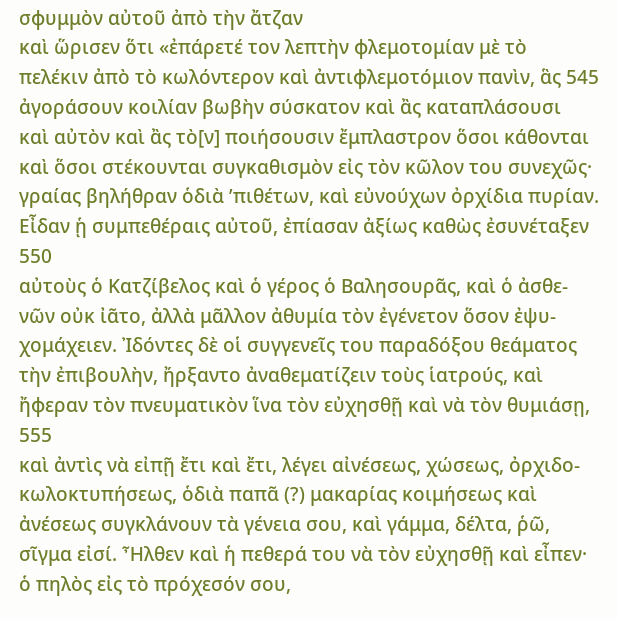σφυμμὸν αὐτοῦ ἀπὸ τὴν ἄτζαν
καὶ ὥρισεν ὅτι «ἐπάρετέ τον λεπτὴν φλεμοτομίαν μὲ τὸ
πελέκιν ἀπὸ τὸ κωλόντερον καὶ ἀντιφλεμοτόμιον πανὶν, ἃς 545
ἀγοράσουν κοιλίαν βωβὴν σύσκατον καὶ ἂς καταπλάσουσι
καὶ αὐτὸν καὶ ἂς τὸ[ν] ποιήσουσιν ἔμπλαστρον ὅσοι κάθονται
καὶ ὅσοι στέκουνται συγκαθισμὸν εἰς τὸν κῶλον του συνεχῶς·
γραίας βηλήθραν ὁδιὰ ʼπιθέτων, καὶ εὐνούχων ὀρχίδια πυρίαν.
Εἶδαν ᾑ συμπεθέραις αὐτοῦ, ἐπίασαν ἀξίως καθὼς ἐσυνέταξεν 550
αὐτοὺς ὁ Κατζίβελος καὶ ὁ γέρος ὁ Βαλησουρᾶς, καὶ ὁ ἀσθε-
νῶν οὐκ ἰᾶτο, ἀλλὰ μᾶλλον ἀθυμία τὸν ἐγένετον ὅσον ἐψυ-
χομάχειεν. Ἰδόντες δὲ οἱ συγγενεῖς του παραδόξου θεάματος
τὴν ἐπιβουλὴν, ἤρξαντο ἀναθεματίζειν τοὺς ἱατρούς, καὶ
ἤφεραν τὸν πνευματικὸν ἵνα τὸν εὐχησθῇ καὶ νὰ τὸν θυμιάσῃ, 555
καὶ ἀντὶς νὰ εἰπῇ ἔτι καὶ ἔτι, λέγει αἰνέσεως, χώσεως, ὀρχιδο-
κωλοκτυπήσεως, ὁδιὰ παπᾶ (?) μακαρίας κοιμήσεως καὶ
ἀνέσεως συγκλάνουν τὰ γένεια σου, καὶ γάμμα, δέλτα, ῥῶ,
σῖγμα εἰσί. Ἦλθεν καὶ ἡ πεθερά του νὰ τὸν εὐχησθῇ καὶ εἶπεν·
ὁ πηλὸς εἰς τὸ πρόχεσόν σου,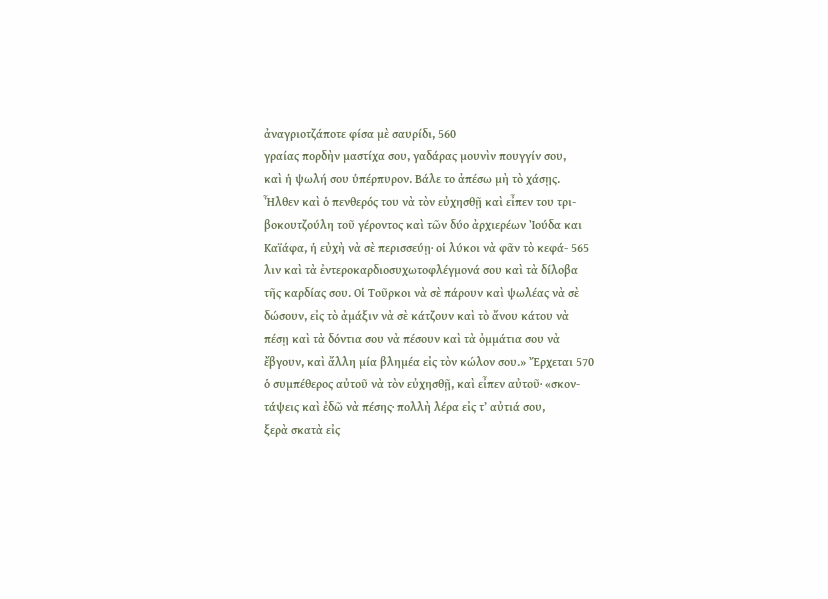ἀναγριοτζάποτε φίσα μὲ σαυρίδι, 560
γραίας πορδὴν μαστίχα σου, γαδάρας μουνὶν πουγγίν σου,
καὶ ἡ ψωλή σου ὑπέρπυρον. Βάλε το ἀπέσω μὴ τὸ χάσῃς.
Ἦλθεν καὶ ὁ πενθερός του νὰ τὸν εὐχησθῇ καὶ εἶπεν του τρι-
βοκουτζούλη τοῦ γέροντος καὶ τῶν δύο ἀρχιερέων Ἰούδα και
Καϊάφα, ἡ εὐχὴ νὰ σὲ περισσεύῃ· οἱ λύκοι νὰ φᾶν τὸ κεφά- 565
λιν καὶ τὰ ἐντεροκαρδιοσυχωτοφλέγμονά σου καὶ τὰ δίλοβα
τῆς καρδίας σου. Οἱ Τοῦρκοι νὰ σὲ πάρουν καὶ ψωλέας νὰ σὲ
δώσουν, εἰς τὸ ἀμάξιν νὰ σὲ κάτζουν καὶ τὸ ἄνου κάτου νὰ
πέσῃ καὶ τὰ δόντια σου νὰ πέσουν καὶ τὰ ὀμμάτια σου νὰ
ἔβγουν, καὶ ἄλλη μία βλημέα εἰς τὸν κώλον σου.» Ἔρχεται 570
ὁ συμπέθερος αὐτοῦ νὰ τὸν εὐχησθῇ, καὶ εἶπεν αὐτοῦ· «σκον-
τάψεις καὶ ἐδῶ νὰ πέσης· πολλὴ λέρα εἰς τʼ αὐτιά σου,
ξερὰ σκατὰ εἰς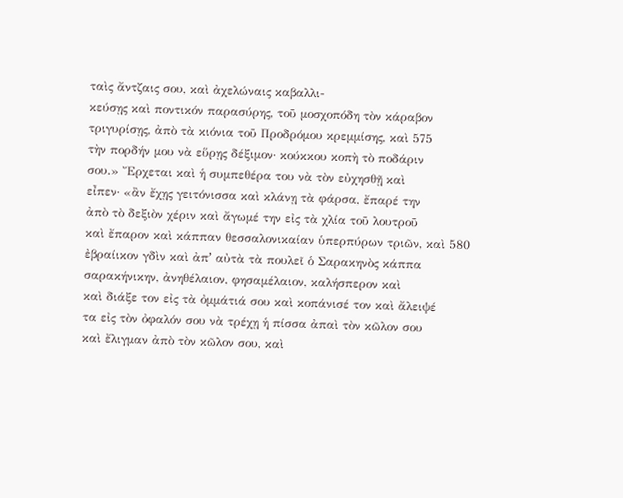ταὶς ἄντζαις σου, καὶ ἀχελώναις καβαλλι-
κεύσῃς καὶ ποντικόν παρασύρης, τοῦ μοσχοπόδη τὸν κάραβον
τριγυρίσῃς, ἀπὸ τὰ κιόνια τοῦ Προδρόμου κρεμμίσης, καὶ 575
τὴν πορδήν μου νὰ εὕρῃς δέξιμον· κούκκου κοπὴ τὸ ποδάριν
σου.» Ἔρχεται καὶ ἡ συμπεθέρα του νὰ τὸν εὐχησθῇ καὶ
εἶπεν· «ἂν ἔχῃς γειτόνισσα καὶ κλάνῃ τὰ φάρσα, ἔπαρέ την
ἀπὸ τὸ δεξιὸν χέριν καὶ ἄγωμέ την εἰς τὰ χλία τοῦ λουτροῦ
καὶ ἔπαρον καὶ κάππαν θεσσαλονικαίαν ὑπερπύρων τριῶν, καὶ 580
ἐβραίικον γδὶν καὶ ἀπʼ αὐτὰ τὰ πουλεῖ ὁ Σαρακηνὸς κάππα
σαρακήνικην, ἀνηθέλαιον, φησαμέλαιον, καλήσπερον καὶ
καὶ διάξε τον εἰς τὰ ὀμμάτιά σου καὶ κοπάνισέ τον καὶ ἄλειψέ
τα εἰς τὸν ὀφαλόν σου νὰ τρέχῃ ἡ πίσσα ἀπαὶ τὸν κῶλον σου
καὶ ἔλιγμαν ἀπὸ τὸν κῶλον σου, καὶ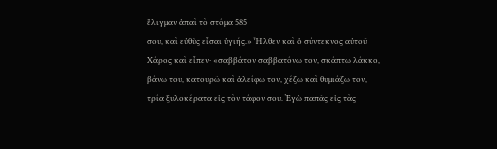ἔλιγμαν ἀπαὶ τὸ στόμα 585
σου, καὶ εὐθὺς εἶσαι ὑγιής.» Ἦλθεν καὶ ὁ σύντεκνος αὐτοῦ
Χάρος καὶ εἶπεν· «σαββάτον σαββατόνω τον, σκάπτω λάκκο,
βάνω του, κατουρῶ καὶ ἀλείφω τον, χέζω καὶ θυμιάζω τον,
τρία ξυλοκέρατα εἰς τὸν τάφον σου. Ἐγὼ παπᾶς εἰς τὰς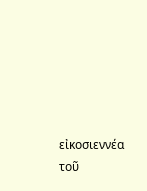εἰκοσιεννέα τοῦ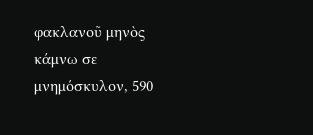φακλανοῦ μηνὸς κάμνω σε μνημόσκυλον, 590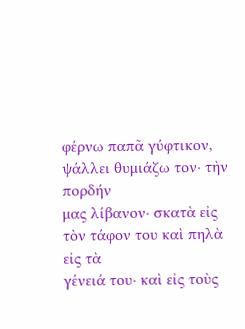φέρνω παπᾶ γύφτικον, ψάλλει θυμιάζω τον· τὴν πορδήν
μας λίβανον· σκατὰ εἰς τὸν τάφον του καὶ πηλὰ εἰς τὰ
γένειά του· καὶ εἰς τοὺς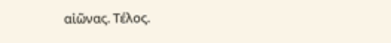αἰῶνας. Τέλος.